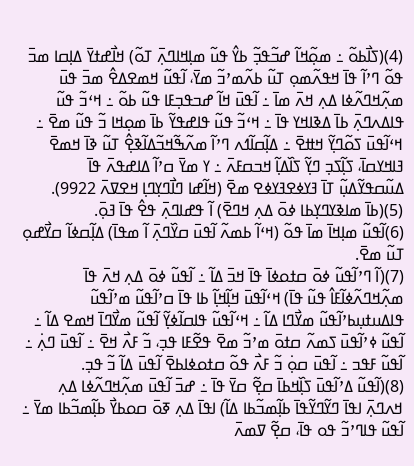(4)(ߖߊ߯ߕߋ߬ ߸ ߘߋ߲߬ߞߊ߬ ߝߏ߬ߟߏ߲߬ ߕߌ߮ ߟߎ߬ ߘߊ߲ߞߊߣߍ߲߫ ߠߋ߬) ߞߊ߯ߝߙߌ߫ ߡߊ߲ߛߊ ߘߏ߫ ߟߋ߬ ߣߴߊ߬ ߟߊ߫ ߞߟߍ߬ߘߋ߲ ߠߎ߬ ߕߍ߬ߘߴߏ߬ ߘߌ߫، ߊ߬ߟߎ߬ ߞߘߐߡߐ߮ ߘߏ߫ ߟߎ߫ ߘߍ߲߬ߞߣߍ߬ߦߊ ߡߍ߲ ߞߍ߫ ߘߊ߫ ߸ ߊ߬ߟߎ߫ ߞߊ߬ ߝߏߟߏ߲ߓߊ ߟߎ߬ ߕߋ߬ ߸ ߞߵߏ߬ ߟߎ߬ ߟߊߡߍߣߍ߲߫ ߕߊ߫ ߡߢߊߞߌ ߟߊ߫ ߸ ߞߵߏ߬ ߟߎ߬ ߟߊߝߟߌ߬ ߕߊ߫ ߘߋ߲ߞߊ ߏ߬ ߟߎ߬ ߘߐ߫ ߸ ߞߵߊ߬ߟߎ߫ ߖߋ߬ߣߌ߲߬ ߞߚߐ߫ ߸ ߡߊ߲߬ߛߊ߬ߗߍ ߣߴߊ߬ ߘߍ߬ߒ߬ߞߏ߬ߡߊ߬ߢߐ߲߮ ߠߎ߬ ߢߊ߫ ߞߘߐ߫ ߔߊߞߌߛߊ߫، ߖߊ߲߬ߖߏ߲ ߣߌ߲߬ ߖߊ߰ߡߊ߲߬ ߞߏߛߓߍ߫ ߸ ߌ ߘߌ߫ ߛߴߊ߬ ߡߊߝߟߍ߫ ߟߊ߫ ߡߎ߬ߛߟߌ߬ߡߎ߲߬ ߠߊ߫ ߔߌߦߐߔߌߦߐ ߘߐ߫ (ߞߊ߬ߝߊ ߣߊ߯ߣߌ߲ߣߊ߲ ߞߐߜߍ߫ 9922).
(5)(ߕߊ߫ ߘߊߢߌߣߌ߲ߕߊ ߦߋ߫ ߡߍ߲ ߞߣߐ߫) ߊ߬ ߟߝߊߣߍ߲߫ ߟߐ߮ ߟߊ߫ ߔߋ߲߫.
(6)ߊ߬ߟߎ߬ ߘߊ߲ߞߊ߫ ߘߊ߫ ߟߋ߬ (ߞߵߊ߬ ߕߘߍ߬ ߊ߬ߟߎ߫ ߛߌ߰ߣߍ߲߫ ߊ߬ ߘߟߊ߫) ߡߊ߲߬ߛߦߊ߬ ߛߌ߯ߝߋ߲ ߠߎ߬ ߘߐ߫.
(7)(ߊ߬ ߣߴߊ߬ߟߎ߬ ߦߋ߫ ߛߙߋߦߊ߫ ߟߊ߫ ߞߏ߫ ߡߊ߬ ߸ ߊ߬ߟߎ߬ ߦߋ߫ ߡߍ߲ ߞߍ߫ ߟߊ߫ ߘߍ߲߬ߞߣߍ߬ߦߊ߬ߓߊ߮ ߟߎ߬ ߟߊ߫) ߞߵߊ߬ߟߎ߫ ߞߊ߲߬ߞߊ߲߬ ߕߊ ߟߊ߫ ߛߴߊ߬ߟߎ߬ ߘߴߊ߬ߟߎ߬ ߟߊߡߎߙߎ߲ߕߴߊ߬ߟߎ߬ ߘߌ߯ߣߊ ߡߊ߬ ߸ ߞߵߊ߬ߟߎ߬ ߟߊߛߊ߬ߦߌ߲߬ ߊ߬ߟߎ߬ ߘߌ߯ߣߊ߫ ߞߘߐ ߡߊ߬ ߸ ߊ߬ߟߎ߬ ߦߴߊ߬ߟߎ߫ ߖߘߍ߬ ߛߙߋ߫ ߘߴߏ߬ ߘߐ߫ ߟߐ߬ߓߊ ߟߏ߲، ߏ߬ ߓߍ߯ ߞߐ߫ ߸ ߊ߬ߟߎ߫ ߣߍ߲߭ ߸ ߊ߬ߟߎ߬ ߓߟߏ ߸ ߊ߬ߟߎ߫ ߛߋ߲߭ ߏ߬ ߓߍ߯ ߟߋ߬ ߛߙߋߦߊߕߐ߫ ߊ߬ߟߎ߫ ߡߊ߬ ߏ߬ ߟߏ߲.
(8)(ߊ߬ߟߎ߬ ߡߴߊ߬ߟߎ߫ ߖߊ߲߰ߞߕߊ߫ ߛߐ߲߬ ߛߌ߫ ߟߊ߫ ߸ ߝߏ߫ ߊ߬ߟߎ߫ ߘߍ߲߬ߞߣߍ߬ߦߊ ߡߍ߲ ߞߍߣߍ߲߫ ߊߟߊ߫ ߣߌ߬ߣߌ߬ߟߊ߫ ߕߊ߲߬ߘߏ߬ߕߊ ߡߊ߬) ߊߟߊ߫ ߡߍ߲ ߧߋ߫ ߛߋߕߌ߯ ߕߊ߲߬ߘߏ߬ߕߊ ߘߌ߫ ߸ ߊ߬ߟߎ߬ ߟߊߣߴߏ߬ ߟߋ ߟߊ߫، ߛߐ߲߬ ߜߘߍ߫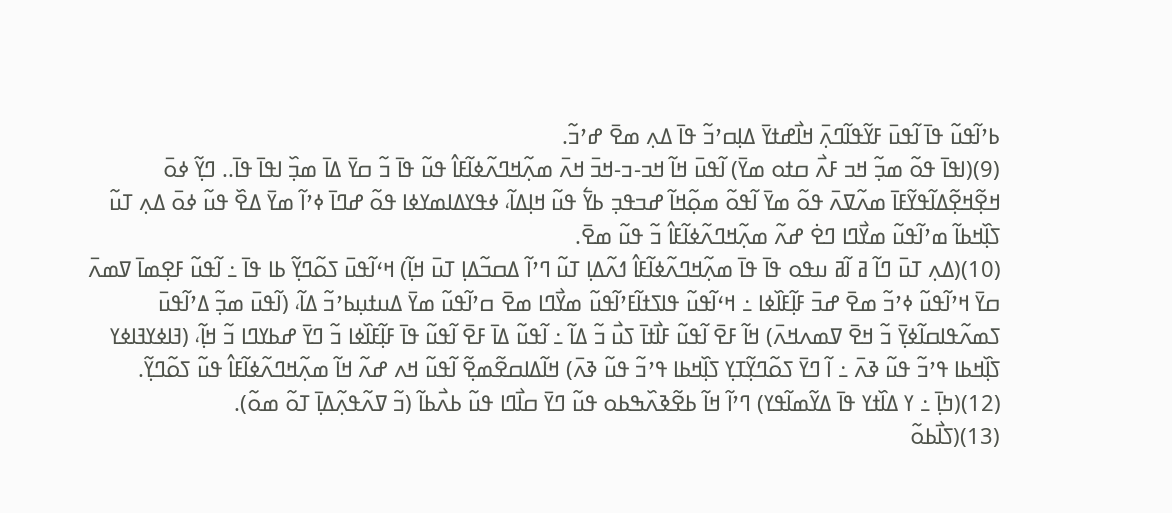ߕߴߊ߬ߟߎ߬ ߟߊ߫ ߊ߬ߟߎ߫ ߓߌ߬ߟߊ߬ߣߍ߲߫ ߞߊ߯ߝߙߌ߫ ߡߊ߲ߛߴߏ߬ ߟߊ߫ ߡߍ߲ ߘߐ߫ ߝߴߏ߬.
(9)(ߊߟߊ߫ ߟߋ߬ ߘߏ߲߬ ߞߏ ߓߍ߯ ߛߙߋ ߘߌ߫) ߊ߬ߟߎ߫ ߞߊ߬ ߞߏ-ߏ-ߞߏ߫ ߞߍ߫ ߘߍ߲߬ߞߣߍ߬ߦߊ߬ߓߊ߮ ߟߎ߬ ߟߊ߫ ߏ߬ ߛߌ߫ ߡߊ߫ ߘߏ߲߰ ߊߟߊ߫ ߟߊ߫.. ߣߌ߲߬ ߦߋ߫ ߞߐ߲߬ߞߐ߲߬ߡߊ߬ߟߌ߬ߓߊ߫ ߘߍ߬ߜߍ߫ ߟߋ߬ ߘߌ߫ ߊ߬ߟߋ߬ ߘߋ߲߬ߞߊ߬ ߝߏߟߏ߲ ߕߌ߱ ߟߎ߬ ߞߊ߲ߡߊ߬، ߦߟߌߡߊߘߌߦߊ ߟߋ߬ ߝߣߊ߫ ߦߴߊ߬ ߘߌ߫ ߡߐ߰ ߟߎ߬ ߦߋ߫ ߡߍ߲ ߠߎ߬ ߖߊ߲߰ߞߕߊ߬ ߘߴߊ߬ߟߎ߬ ߘߌ߯ߣߊ ߣߐ߭ ߝߍ߬ ߘߍ߲߬ߞߣߍ߬ߦߊ߬ߓߊ߮ ߏ߬ ߟߎ߬ ߘߐ߫.
(10)(ߡߍ߲ ߠߎ߫ ߣߊ߬ ߥ ߊ߬ߥ ߎߟߋ ߟߊ߫ ߟߊ߫ ߘߍ߲߬ߞߣߍ߬ߦߊ߬ߓߊ߮ ߗߍ߬ߡߊ߲ ߠߎ߬ ߣߴߊ߬ ߡߛߏ߬ߡߊ߲ ߠߎ߫ ߞߊ߲߬) ߞߵߊ߬ߟߎ߫ ߖߋ߬ߣߌ߲߬ ߕߊ ߟߊ߫ ߸ ߊ߬ߟߎ߬ ߓߐ߲ߘߊ߫ ߜߘߍ߫ ߛߌ߫ ߞߴߊ߬ߟߎ߬ ߦߴߏ߬ ߘߐ߫ ߝߏ߫ ߓߊ߲߬ߓߊ߰ߦߊ ߸ ߞߵߊ߬ߟߎ߬ ߟߊߖߙߊ߬ߓߴߊ߬ߟߎ߬ ߘߌ߯ߣߊ ߘߐ߫ ߛߴߊ߬ߟߎ߬ ߘߌ߫ ߡߎߙߎ߲ߕߴߏ߬ ߡߊ߬، (ߊ߬ߟߎ߫ ߘߏ߲߬ ߡߴߊ߬ߟߎ߫ ߖߘߍ߬ߟߊߛߊ߬ߦߌ߲߫ ߏ߬ ߞߐ߫ ߜߘߍߞߍ߫) ߞߊ߬ ߓߐ߫ ߊ߬ߟߎ߬ ߓߊ߯ߙߊ߫ ߖߎ߯ ߏ߬ ߡߊ߬ ߸ ߊ߬ߟߎ߬ ߡߊ߫ ߓߐ߫ ߊ߬ߟߎ߬ ߟߊ߫ ߓߊ߲߬ߓߊ߰ߦߊ ߏ߬ ߣߌ߫ ߝߕߌߣߊ ߏ߬ ߞߊ߲߬، (ߔߊߦߌߔߊߦߌ ߖߊ߲߰ߞߕߊ ߟߴߏ߬ ߟߎ߬ ߢߍ߫ ߸ ߊ߬ ߣߌ߫ ߖߋ߬ߣߌ߲߬ߠߌ߲ ߖߊ߲߰ߞߕߊ ߟߴߏ߬ ߟߎ߬ ߢߍ߫) ߞߊ߬ߡߊߛߐ߬ߘߐ߲߬ ߊ߬ߟߎ߬ ߞߍ ߝߍ߬ ߞߊ߬ ߘߍ߲߬ߞߣߍ߬ߦߊ߬ߓߊ߮ ߟߎ߬ ߖߋ߬ߣߌ߲߬.
(12)(ߤߊ߲߫ ߸ ߌ ߡߊ߰ߙߌ ߟߊ߫ ߡߌ߬ߘߊ߬ߟߌ) ߣߴߊ߬ ߞߊ߬ ߕߐ߬ߢߍ߰ߒߕߋ ߟߎ߬ ߣߌ߫ ߛߊ߯ߣߊ ߟߎ߬ ߕߍ߯ߕߊ߬ (ߏ߬ ߜߍ߬ߟߍ߲߬ߡߊ߲߫ ߠߋ߬ ߘߋ߬).
(13)(ߖߊ߯ߕߋ߬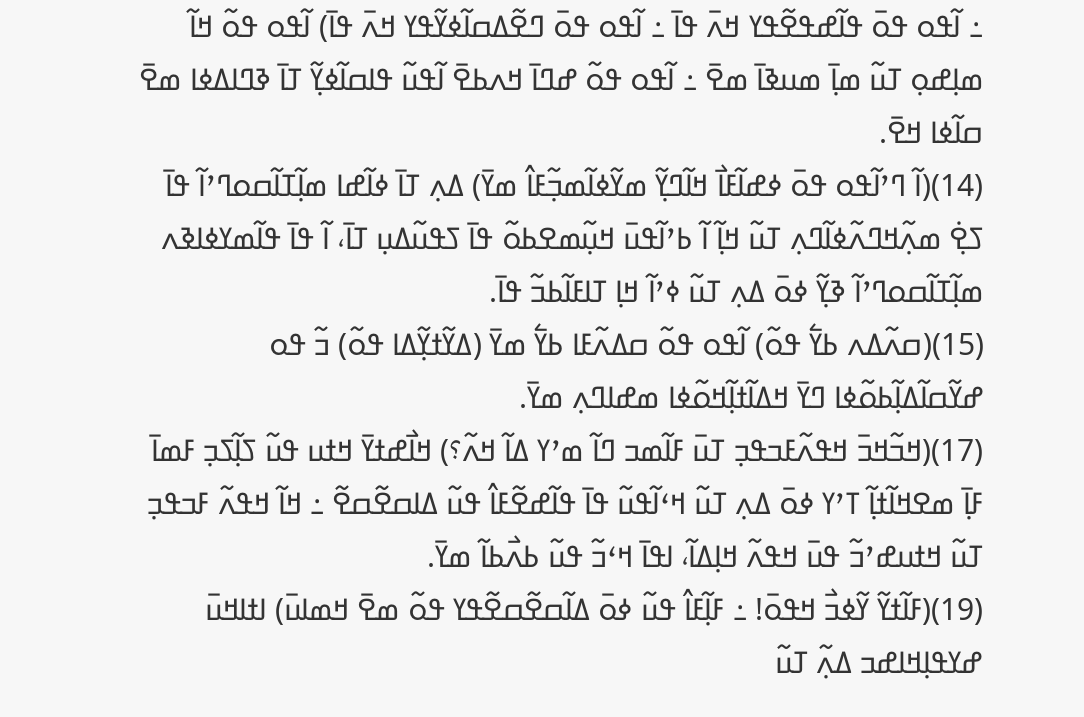߸ ߊ߬ߟߋ ߟߋ߫ ߟߊ߬ߝߟߐ߬ߟߌ ߞߍ߫ ߟߊ߫ ߸ ߊ߬ߟߋ ߟߋ߫ ߣߐ߬ߡߛߊ߬ߦߌ߬ߟߌ ߞߍ߫ ߟߊ߫) ߊ߬ߟߋ ߟߋ߬ ߞߊ߬ ߘߊ߲ߝߋ߲ ߠߎ߬ ߘߊ߲߫ ߘߎߢߊ߫ ߘߐ߫ ߸ ߊ߬ߟߋ ߟߋ߬ ߝߣߊ߫ ߞߍߕߐ߫ ߊ߬ߟߎ߬ ߟߊߛߊ߬ߦߌ߲߬ ߠߊ߫ ߢߣߊߡߦߊ ߘߐ߫ ߛߊ߬ߦߊ ߞߐ߫.
(14)(ߊ߬ ߣߴߊ߬ߟߋ ߟߋ߫ ߦߝߊ߬ߓߊ߯ ߞߊ߬ߣߌ߲߬ ߘߌ߬ߦߊ߬ߘߏ߲߬ߓߊ߮ ߘߌ߫) ߡߍ߲ ߠߊ߫ ߦߊ߬ߝߊ ߘߊ߲߬ߠߊ߬ߛߋߣߴߊ߬ ߟߊ߫ ߖߐ߲߭ ߘߍ߲߬ߞߣߍ߬ߦߊ߬ߣߍ߲ ߠߎ߬ ߞߊ߲߬ ߊ߬ ߕߴߊ߬ߟߎ߫ ߞߎ߲߬ߘߐߕߋ߬ ߟߊ߫ ߖߟߎ߬ߡߎ߲ ߠߊ߫، ߊ߬ ߟߊ߫ ߟߊ߬ߘߌߦߊߢߍ ߘߊ߲߬ߠߊ߬ߛߋߣߴߊ߬ ߢߌ߲߬ ߦߋ߫ ߡߍ߲ ߠߎ߬ ߦߴߊ߬ ߞߊ߲ ߠߊߓߊ߬ߕߏ߬ ߟߊ߫.
(15)(ߛߍ߬ߡߍ ߕߌ߱ ߟߋ߬) ߊ߬ߟߋ ߟߋ߬ ߛߡߍ߬ߓߊ ߕߌ߱ ߘߌ߫ (ߡߌ߬ߙߌ߲߬ߡߊ ߟߋ߬) ߏ߬ ߟߋ ߝߌ߬ߛߊ߬ߡߊ߲߬ߕߋ߬ߦߊ ߣߌ߫ ߞߡߊ߬ߙߊ߲߬ߞߋ߬ߦߊ ߘߝߊߣߍ߲ ߘߌ߫.
(17)(ߞߏ߬ߞߏ߫ ߞߟߍ߬ߓߏߟߏ߲ ߠߎ߫ ߓߊ߬ߘߏ ߣߊ߬ ߘߴߌ ߡߊ߬ ߞߍ߬؟) ߞߊ߯ߝߙߌ߫ ߞߙߎ ߟߎ߬ ߖߊ߲߬ߖߏ߲ ߓߘߊ߫ ߓߊ߲߫ ߘߐߞߊ߬ߙߊ߲߬ ߠߴߌ ߦߋ߫ ߡߍ߲ ߠߎ߬ ߞߵߊ߬ߟߎ߬ ߟߊ߫ ߟߊ߬ߝߐ߬ߓߊ߮ ߟߎ߬ ߡߊߛߐ߬ߛߐ߬ ߸ ߞߊ߬ ߞߟߍ߬ ߓߏߟߏ߲ ߠߎ߬ ߞߙߎߝߴߏ߬ ߟߎ߫ ߞߟߍ߬ ߞߊ߲ߡߊ߬، ߊߟߊ߫ ߞߵߏ߬ ߟߎ߬ ߕߍ߯ߕߊ߬ ߘߌ߫.
(19)(ߓߊ߬ߙߌ߬ ߌ߬ߦߏ߯ ߞߟߋ߫! ߸ ߓߊ߲߬ߓߊ߮ ߟߎ߬ ߦߋ߫ ߡߊ߬ߛߐ߬ߛߐ߬ߟߌ ߟߋ߬ ߘߐ߫ ߞߘߊߎ߫) ߊߙߊߞߎ߫ ߝߌߟߊ߲ߞߊߝߏ ߡߍ߲߬ ߠߎ߬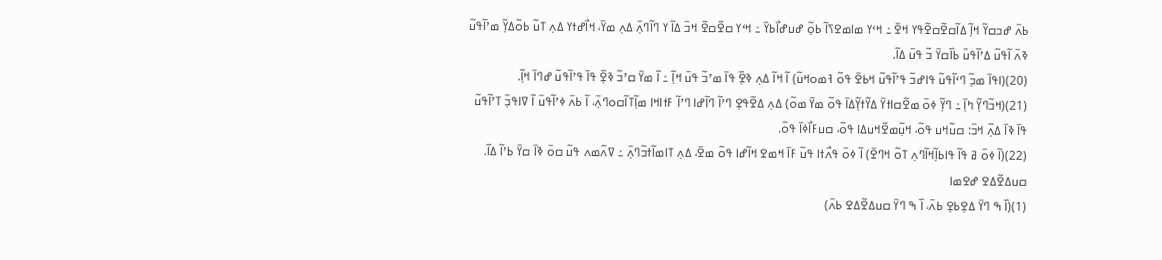ߕߍ߫ ߝߏߛߌ߬ ߞߊ߲߬ ߡߊ߬ߛߐ߬ߛߐ߬ߟߌ ߞߐ߫ ߸ ߞߵߌ ߘߊߘߐߖߊ߬ ߕߋ߲߬ ߝߎߝߊ߯ߕߌ߫ ߸ ߞߵߌ ߛߐ߬ߛߐ߬ ߞߏ߫ ߡߊ߬ ߌ ߣߊ߬ߣߍ߲߫ ߡߍ߲ ߘߌ߫، ߞߊ߯ߝߙߌ ߡߍ߲ ߠߎ߬ ߕߋ߬ߡߌ߲߬ ߘߴߊ߬ߟߎ߬ ߢߍ߫ ߊ߬ߟߎ߬ ߡߴߊ߬ߟߎ߫ ߕߊ߰ߛߌ߫ ߏ߬ ߟߎ߫ ߡߊ߬.
(20)(ߊߟߊ߫ ߘߏ߲߬ ߣߵߊ߬ߟߎ߬ ߟߊߝߏ߬ ߟߴߊ߬ߟߎ߬ ߞߕߐ߫ ߟߋ߬ ߔߘߋߞߎ߬) ߊ߬ ߞߊ߬ ߡߍ߲ ߢߐ߲߰ ߟߊ߫ ߘߴߏ߬ ߟߎ߫ ߞߊ߲߬ ߸ ߊ߬ ߘߌ߫ ߛߴߏ߬ ߢߐ߲߰ ߟߊ߫ ߟߴߊ߬ߟߎ߬ ߝߣߊ߫ ߞߊ߲߬.
(21)(ߞߏ߬ߣߌ߲߬ ߤߊ߲߫ ߸ ߣߌ߲߬ ߦߋ߫ ߘߐ߬ߛߊߙߌ߫ ߡߌ߬ߙߌ߲߬ߡߊ߫ ߟߋ߬ ߘߌ߫ ߘߋ߬) ߡߍ߲ ߡߐ߬ߟߐ߲ ߣߴߊ߬ ߣߊ߬ߝߊ ߣߴߊ߬ ߓߙߊߞߊ ߘߊ߲߬ߠߊ߬ߛߋߣߍ߲߫، ߊ߬ ߕߍ߫ ߦߴߊ߬ߟߎ߫ ߊ߬ ߜߊߟߏ߲߫ ߠߴߊ߬ߟߎ߬ ߟߊ߫ ߢߊ߫ ߡߍ߲߬ ߞߏ߫: ߛߎ߬ߞߎ ߟߋ߬، ߞߎ߲߬ߘߐ߬ߞߎߡߊ ߟߋ߬، ߛߎߓߊ߯ߦߊ߫ ߟߋ߬.
(22)(ߊ߬ ߦߋ߫ ߥ ߟߊ߬ ߟߊߕߊ߲߬ߞߊ߬ߣߍ߲ ߠߋ߬ ߞߣߐ߫) ߊ߬ ߦߋ߫ ߟߍ߯ߙߊ ߟߎ߬ ߓߊ߫ ߞߘߐ ߞߊ߬ߝߊ ߟߋ߬ ߘߐ߫، ߡߍ߲ ߠߊߘߊ߬ߙߏ߬ߣߍ߲߫ ߸ ߜߍ߬ߘߍ ߟߎ߬ ߛߋ߫ ߢߊ߫ ߛߌ߫ ߕߴߊ߬ ߡߊ߬.
ߛߎߡߐ߬ߡߐ ߝߐߘߊ
(1)(ߊ߰ ߒ ߣߌ߫ ߡߐ߲ߕߐ߲ ߕߍ߫، ߊ߰ ߒ ߣߌ߫ ߛߎߡߐ߬ߡߐ ߕߍ߫)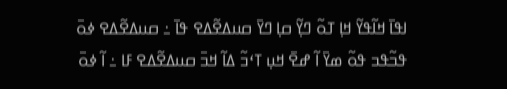ߊߟߊ߫ ߞߊ߬ߟߌ߬ ߞߊ߲ ߠߋ߬ ߣߌ߲߬ ߛߊ߲ ߣߌ߫ ߛߎߡߐ߬ߡߐ ߟߊ߫ ߸ ߛߎߡߐ߬ߡߐ ߦߋ߫ ߟߏ߬ߟߏ ߟߋ߬ ߘߌ߫ ߊ߬ ߝߐ߫ ߞߎ߲ ߠߵߏ߬ ߡߊ߬ ߞߏ߫ ߛߎߡߐ߬ߡߐ ߓߊ ߸ ߊ߬ ߦߋ߫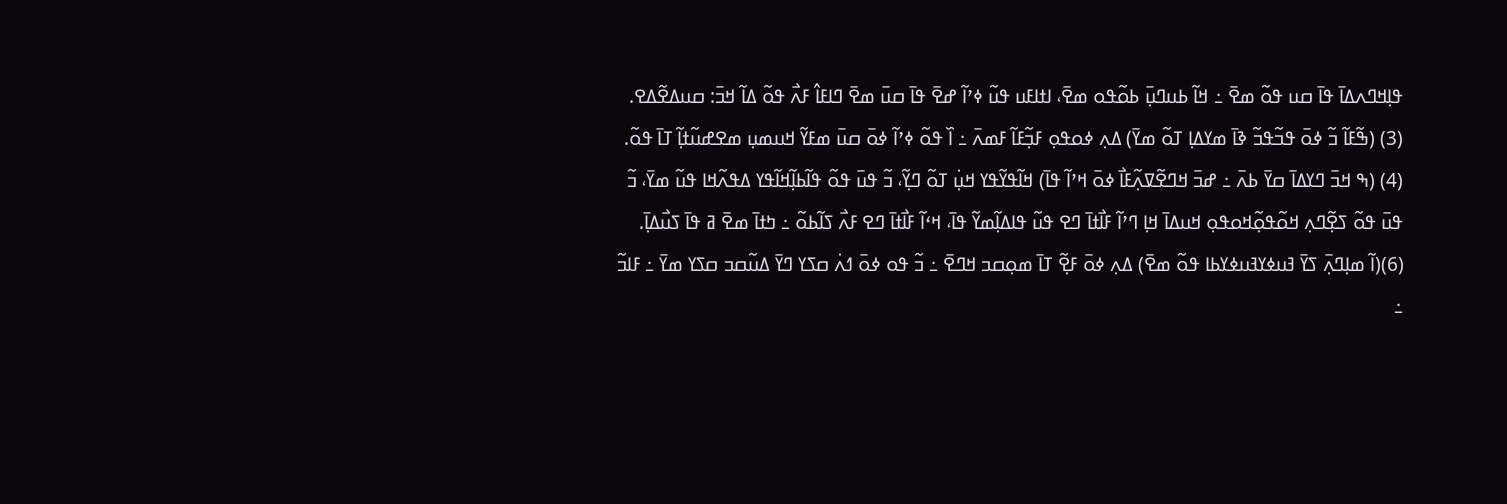ߟߊ߲ߞߣߍߡߊ߫ ߟߊ߫ ߛߎ ߟߋ߬ ߘߐ߫ ߸ ߞߊ߬ ߕߎߣߎ߲߫ ߕߋ߬ߟߋ ߘߐ߫، ߊߙߊߓߎ ߟߎ߬ ߦߴߊ߬ ߝߐ߫ ߟߊ߫ ߛߎ߫ ߘߐ߫ ߣߊߓߊ߮ ߓߍ߯ ߟߋ߬ ߡߊ߬ ߞߏ߫: ߛߎߡߐ߬ߡߐ.
(3) (ߒ߬ߓߊ߬ ߏ߬ ߦߋ߫ ߟߏ߬ߟߏ߬ ߢߊ߫ ߘߌߡߊ߲ ߠߋ߬ ߘߌ߫) ߡߍ߲ ߦߋߟߋ߲ ߓߏ߲߬ߓߊ߬ ߓߘߍ߫ ߸ ߊ߰ ߟߋ߬ ߦߴߊ߬ ߦߋ߫ ߛߎ߫ ߘߓߌ߬ ߞߎߘߎ߲ ߘߐߝߎ߬ߙߊ߲߬ ߠߊ߫ ߟߋ߬.
(4) (ߒ ߞߏ߫ ߣߌߡߊ߫ ߛߌ߫ ߕߍ߫ ߸ ߝߏ߫ ߞߣߐ߬ߜߍ߲߬ߓߊ߯ ߦߋ߫ ߞߴߊ߬ ߟߊ߫) ߞߊ߬ߟߌ߬ߟߌ ߞߎ߲߭ ߠߋ߬ ߣߌ߲߬، ߏ߬ ߟߎ߫ ߟߋ߬ ߟߊ߬ߕߊ߲߬ߞߊ߬ߟߌ ߡߟߍ߬ߞߊ ߟߎ߬ ߘߌ߫، ߏ߬ ߟߎ߫ ߟߋ߬ ߖߐ߲߬ߣߍ߲ ߞߋ߬ߟߋ߲߬ߞߋߟߋ߲ ߞߎߡߊ߫ ߞߊ߲ ߣߴߊ߬ ߓߊ߯ߙߊ߫ ߣߐ ߟߎ߬ ߟߊߡߊ߲߬ߘߌ߬ ߟߊ߫، ߞߵߊ߬ ߓߊ߯ߙߊ߫ ߣߐ ߓߍ߯ ߖߊ߬ߕߋ߬ ߸ ߤߙߊ߫ ߘߐ߫ ߥ ߟߊ߫ ߖߎ߯ߡߊ߲߫.
(6)(ߊ߬ ߘߊ߲ߣߍ߲߫ ߖߌ߫ ߔߎߦߌߔߎߦߌߕߊ ߟߋ߬ ߘߐ߫) ߡߍ߲ ߦߋ߫ ߓߐ߲߬ ߠߊ߫ ߘߋ߲ߛߏ ߞߣߐ߫ ߸ ߏ߬ ߟߋ ߦߋ߫ ߗߍ߭ ߛߖߌ ߣߌ߫ ߡߎ߬ߛߏ ߛߖߌ ߘߌ߫ ߸ ߓߊߏ߬ ߸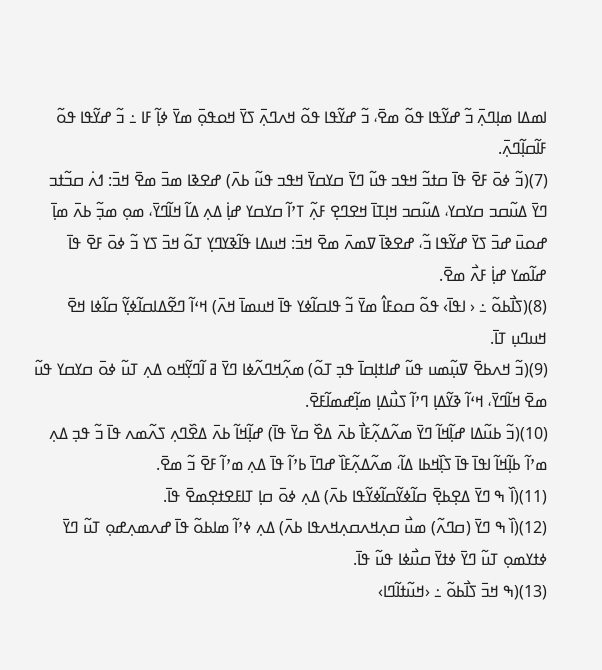ߊߘߡߊ ߘߊ߲ߣߍ߲߫ ߏ߬ ߝߌ߬ߟߊ ߟߋ߬ ߘߐ߫، ߏ߬ ߝߌ߬ߟߊ ߟߋ߬ ߞߍߣߍ߲߫ ߖߌ߫ ߞߋߟߋ߲߫ ߘߌ߫ ߦߊ߲߬ ߓߊ ߸ ߏ߬ ߝߌ߬ߟߊ ߟߋ߬ ߓߊ߬ߛߊ߲߬ߣߍ߲߫.
(7)(ߏ߬ ߦߋ߫ ߓߐ߫ ߟߊ߫ ߛߙߏ߬ ߞߟߏ ߟߎ߬ ߣߌ߫ ߛߌߛߌ߫ ߞߟߏ ߟߎ߬ ߕߍ߫) ߝߐߢߊ ߘߏ߫ ߘߐ߫ ߞߏ߫: ߗߍ߭ ߛߏ߬ߙߏ ߣߌ߫ ߡߎ߬ߛߏ ߛߌߛߌ، ߡߎ߬ߛߏ ߞߊ߲ߠߊ߫ ߞߐߣߐ߲ ߓߍ߲߬ ߠߴߊ߬ ߛߌߛߌ ߝߊ߲߭ ߡߍ߲ ߡߊ߬ ߞߊ߬ߣߌ߫، ߘߋ߲ ߘߏ߲߬ ߕߍ߫ ߘߊ߲߫ ߝߋߎ߫ ߝߏ߫ ߖߌ߫ ߝߌ߬ߟߊ ߏ߬، ߝߐߢߊ߫ ߜߘߍ߫ ߘߐ߫ ߞߏ߫: ߞߎߡߊ ߟߊ߬ߢߌߣߌ߲ ߠߋ߬ ߞߏ߫ ߖߌ ߏ߬ ߦߋ߫ ߓߐ߫ ߟߊ߫ ߝߊ߬ߘߌ ߝߊ߲߭ ߓߍ߯ ߘߐ߫.
(8)(ߖߊ߯ߕߋ߬ ߸ ‹ ߊߟߊ߫› ߟߋ߬ ߛߋߓߊ߮ ߘߌ߫ ߏ߬ ߟߊߛߊ߬ߦߌ ߟߊ߫ ߞߎߘߊ߫ ߞߍ߫) ߞߵߊ߬ ߣߐ߬ߡߊߛߊ߬ߦߌ߲߬ ߛߊ߬ߦߊ ߞߐ߫ ߞߎߣߎ߲ ߠߊ߫.
(9)(ߏ߬ ߞߍߕߐ߫ ߜߎ߲߬ߘߎ ߟߎ߬ ߝߊߙߊ߲ߛߊ߫ ߟߏ߲ ߠߋ߬) ߘߍ߲߬ߞߣߍ߬ߦߊ ߣߌ߫ ߥ ߊ߬ߣߌ߲߬ߞߋ ߡߍ߲ ߠߎ߬ ߦߋ߫ ߛߌߛߌ ߟߎ߬ ߘߐ߫ ߞߊ߬ߣߌ߫، ߞߵߊ߬ ߢߌ߬ߡߊ߲ ߣߴߊ߬ ߖߎ߯ߡߊ߲ ߘߊ߲߬ߝߘߊ߬ߓߐ߫.
(10)(ߏ߬ ߕߎ߬ߡߊ ߝߊ߲߬ߞߊ߬ ߣߌ߫ ߘߍ߬ߡߍ߲߬ߓߊ߯ ߕߍ߫ ߡߐ߰ ߛߌ߫ ߟߊ߫) ߝߊ߲߬ߞߊ߬ ߕߍ߫ ߡߐ߰ߣߍ߲ ߖߍ߬ߘߍ ߟߊ߫ ߏ߬ ߟߏ߲ ߡߍ߲ ߘߴߊ߬ ߕߊ߲߬ߞߊ߬ ߊߟߊ߫ ߟߊ߫ ߖߊ߲߰ߞߕߊ ߡߊ߬، ߘߍ߬ߡߍ߲߬ߓߊ߰ ߝߣߊ߫ ߕߴߊ߬ ߟߊ߫ ߡߍ߲ ߘߴߊ߬ ߓߐ߫ ߏ߬ ߘߐ߫.
(11)(ߊ߰ ߒ ߣߌ߫ ߡߐ߲ߕߐ߲߫ ߛߊ߬ߦߌ߬ߛߊ߬ߦߌ߬ߟߊ ߕߍ߫) ߡߍ߲ ߦߋ߫ ߛߊ߲ ߠߊߓߐߙߐ߲ߘߐ߫ ߟߊ߫.
(12)(ߊ߰ ߒ ߣߌ߫ (ߛߣߍ߬) ߘߎ߯ ߛߍ߲ߞߍߛߍ߲ߞߍߟߊ ߕߍ߫) ߡߍ߲ ߦߴߊ߬ ߘߊߕߋ߬ ߟߊ߫ ߝߍߘߍ߲ߝߋ߲ ߠߎ߬ ߣߌ߫ ߦߙߌߘߋ߲ ߠߎ߬ ߣߌ߫ ߦߙߌ߫ ߛߎ߯ߦߊ ߟߎ߬ ߟߊ߫.
(13)(ߒ ߞߏ߫ ߖߊ߯ߕߋ߬ ߸ ‹ߞߎ߬ߙߊ߬ߣߊ›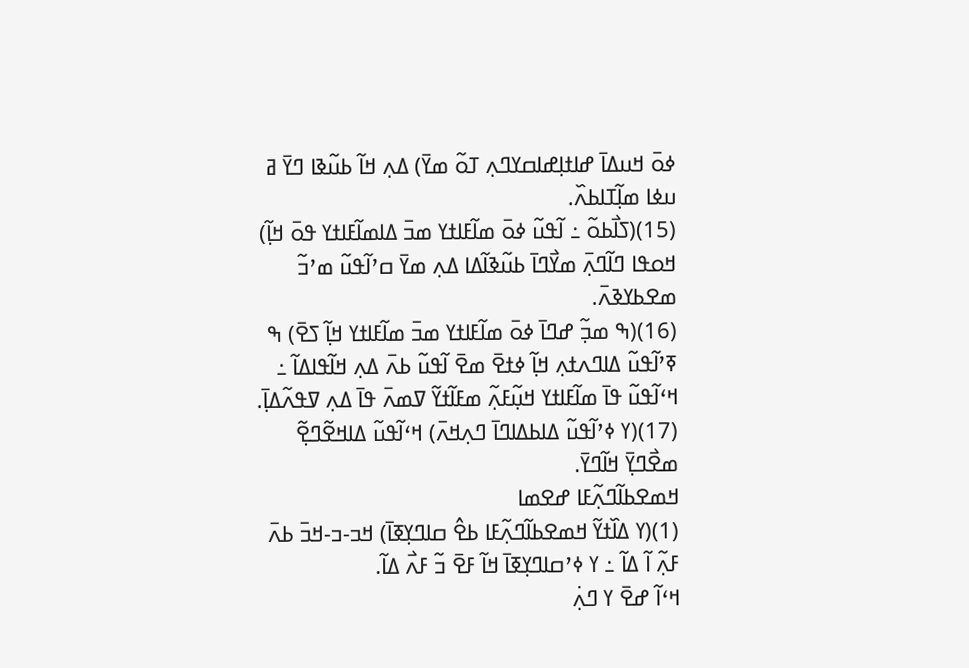ߦߋ߫ ߞߎߡߊ߫ ߝߊߙߊ߲ߝߊߛߌߣߍ߲ ߠߋ߬ ߘߌ߫) ߡߍ߲ ߞߊ߬ ߕߎ߬ߢߊ ߣߌ߫ ߥ ߎߦߊ ߘߊ߲߬ߠߊߕߍ߰.
(15)(ߖߊ߯ߕߋ߬ ߸ ߊ߬ߟߎ߬ ߦߋ߫ ߘߊ߬ߓߊߙߌ ߘߏ߫ ߡߊߘߊ߬ߓߊߙߌ ߟߋ߫ ߞߊ߲߬) ߞߋߟߊ ߣߊ߬ߣߍ߲߫ ߘߌ߯ߣߊ߫ ߕߎ߬ߢߊ߬ߡߊ ߡߍ߲ ߘߌ߫ ߛߴߊ߬ߟߎ߬ ߘߴߏ߬ ߘߐߕߌߢߍ߫.
(16)(ߒ ߘߏ߲߬ ߝߣߊ߫ ߦߋ߫ ߘߊ߬ߓߊߙߌ ߘߏ߫ ߘߊ߬ߓߊߙߌ ߞߊ߲߬ ߖߐ߫) ߒ ߧߴߊ߬ߟߎ߬ ߡߊߣߍߙߍ߲ ߞߊ߲߬ ߦߙߐ߫ ߘߐ߫ ߊ߬ߟߎ߬ ߕߍ߫ ߡߍ߲ ߞߊ߬ߟߊߡߊ߬ ߸ ߞߵߊ߬ߟߎ߬ ߟߊ߫ ߘߊ߬ߓߊߙߌ ߞߎ߲߬ߓߍ߲߬ ߘߓߊ߬ߙߌ߬ ߜߘߍ߫ ߟߊ߫ ߡߍ߲ ߜߟߍ߬ߡߊ߲߫.
(17)(ߌ ߦߴߊ߬ߟߎ߬ ߡߊߕߡߊߣߊ߫ ߣߍ߲ߞߍ߫) ߞߵߊ߬ߟߎ߬ ߡߊߞߐ߬ߣߐ߲߬ ߘߐ߯ߣߌ߲߫ ߞߊ߬ߣߌ߫.
ߞߘߐߕߊ߬ߣߍ߲߬ߓߊ ߝߐߘߊ
(1)(ߌ ߡߊ߰ߙߌ߬ ߞߘߐߕߊ߬ߣߍ߲߬ߓߊ ߕߐ߮ ߛߊߣߌ߲ߧߊ߫) ߞߏ-ߏ-ߞߏ߫ ߕߍ߫ ߓߍ߲߬ ߊ߬ ߡߊ߬ ߸ ߌ ߦߴߛߊߣߌ߲ߧߊ߫ ߞߊ߬ ߓߐ߫ ߏ߬ ߓߍ߯ ߡߊ߬.
ߞߵߊ߬ ߝߐ߫ ߌ ߣߍ߲߭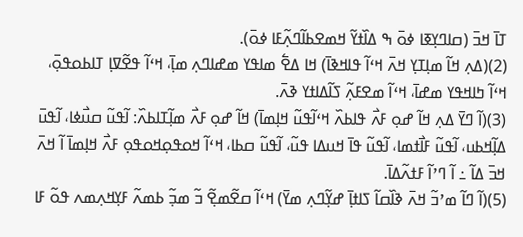ߠߊ߫ ߞߏ߫ (ߛߊߣߌ߲ߧߊ ߦߋ߫ ߒ ߡߊ߰ߙߌ߬ ߞߘߐߕߊ߬ߣߍ߲߬ߓߊ ߦߋ߫).
(2)(ߡߍ߲ ߞߊ߬ ߘߊ߲ߠߌ߲ ߞߍ߫ ߞߵߊ߬ ߟߊߞߢߊ߫) ߞߊ ߡߐ߱ ߘߊߟߌ ߘߝߊߣߍ߲ ߘߊ߲߫، ߞߵߊ߬ ߟߐ߬ߜߊ߲ ߠߊߕߋߟߋ߲߫، ߞߵߊ߬ ߤߊߞߟߌ ߘߝߊ߫، ߞߵߊ߬ ߘߐߓߍ߲߬ ߖߊ߬ߡߊߙߌ ߢߍ߫.
(3)(ߊ߬ ߣߌ߫ ߡߍ߲ ߞߊ߬ ߝߋ߲ ߓߍ߯ ߟߊߕߍ߰ ߞߵߊ߬ߟߎ߬ ߞߊ߲ߘߊ߫) ߞߊ߬ ߝߋ߲ ߓߍ߯ ߘߊ߲߬ߠߊߕߍ߰: ߊ߬ߟߎ߬ ߛߎ߯ߦߊ، ߊ߬ߟߎ߫ ߡߊ߲߬ߞߕߎ، ߊ߬ߟߎ߬ ߓߊ߯ߙߘߊ، ߊ߬ߟߎ߬ ߟߊ߫ ߞߎߡߊ ߟߎ߬، ߊ߬ߟߎ߬ ߛߕߊ، ߞߵߊ߬ ߞߋߟߋ߲ߞߋߟߋ߲ ߓߍ߯ ߞߊ߲ߘߊ߫ ߊ߬ ߞߍ߫ ߞߏ߫ ߡߊ߬ ߸ ߊ߬ ߣߴߊ߬ ߓߙߍ߬ߡߊ߫.
(5)(ߊ߬ ߣߊ߬ ߘߴߏ߬ ߞߍ߫ ߢߊ߰ߛߊ߬ ߖߊߙߊ߲߫ ߝߌ߲߬ߣߍ߲ ߘߌ߫) ߞߵߊ߬ ߛߐ߬ߘߐ߲߬ ߏ߬ ߘߏ߲߬ ߕߘߍ߬ ߓߌ߲ߞߍ߲ߘߍ ߟߋ߬ ߓߊ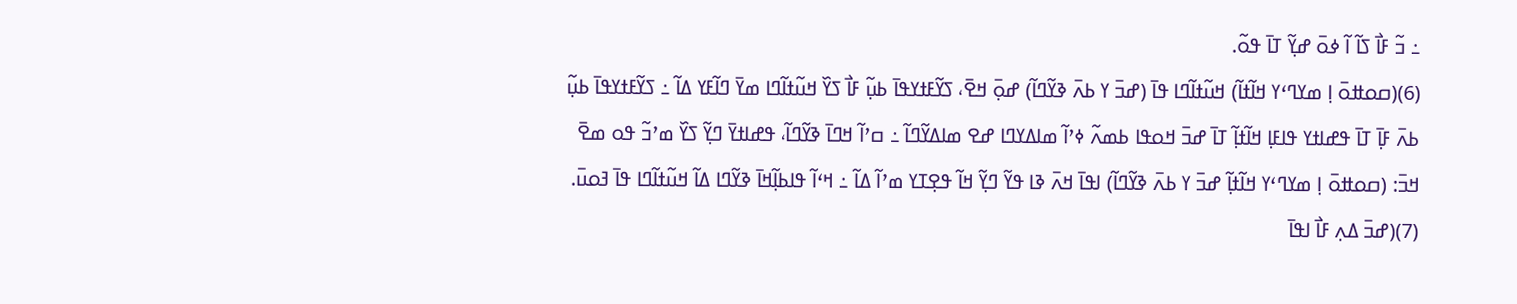߸ ߏ߬ ߓߊ߯ ߖߊ߬ ߊ߬ ߦߋ߫ ߝߌ߲߬ ߠߊ߫ ߟߋ߬.
(6)(ߛߋߚߋ߫ ߊ߲ ߘߌߣߵߌ ߞߊ߬ߙߊ߬) ߞߎ߬ߙߊ߬ߣߊ ߟߊ߫ (ߝߏ߫ ߌ ߕߍ߫ ߢߌ߬ߣߊ߬) ߝߋ߲߫ ߞߐ߫، ߖߌ߬ߓߙߌߟߊ߫ ߕߎ߲߬ ߓߊ߯ ߖߌ߰ ߞߎ߬ߙߊ߬ߣߊ ߘߌ߫ ߣߊ߬ߓߌ ߡߊ߬ ߸ ߖߌ߬ߓߙߌߟߊ߫ ߕߎ߲߬ ߕߍ߫ ߓߊ߲߫ ߠߊ߫ ߟߝߊߙߌ ߟߊߓߊ߲ ߞߊ߬ߙߊ߲߬ ߠߊ߫ ߝߏ߫ ߞߋߟߊ ߕߘߍ߬ ߦߴߊ߬ ߘߊߡߌߣߊ ߝߐ ߘߊߡߌ߬ߣߊ߬ ߸ ߛߴߊ߬ ߞߣߊ߫ ߢߌ߬ߣߊ߬، ߟߝߊߙߌ߫ ߣߌ߲߬ ߖߌ߰ ߘߴߏ߬ ߟߋ ߘߐ߫ ߞߏ߫: (ߛߋߚߋ߫ ߊ߲ ߘߌߣߵߌ ߞߊ߬ߙߊ߲߬ ߝߏ߫ ߌ ߕߍ߫ ߢߌ߬ߣߊ߬) ߊߟߊ߫ ߞߍ߫ ߢߊ ߟߌ߬ ߣߌ߲߬ ߞߊ߬ ߟߐ߲ߠߌ ߘߴߊ߬ ߡߊ߬ ߸ ߞߵߊ߬ ߟߊߕߊ߲߬ߞߊ߫ ߢߌ߬ߣߊ ߡߊ߬ ߞߎ߬ߙߊ߬ߣߊ ߟߊ߫ ߔߋߎ߫.
(7)(ߝߏ߫ ߡߍ߲ ߓߊ߯ ߊߟߊ߫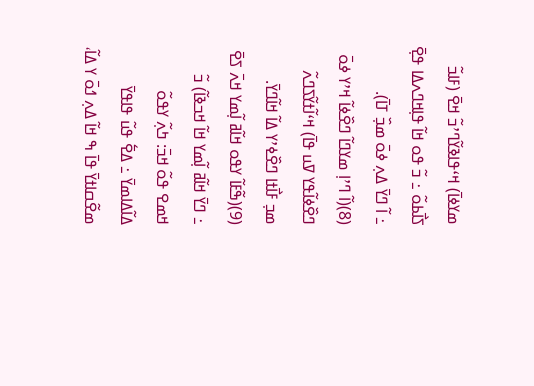ߘߌߦߊ߫) ߞߵߟߊߢߌ߬ߣߴߏ߬ ߞߐ߫ (ߓߊߏ߬ ߖߊ߯ߕߋ߬ ߸ ߏ߬ ߟߋ ߞߊ߬ ߟߊ߲ߞߣߍߡߊ ߟߐ߲߫ ߸ ߊ߬ ߣߌ߫ ߡߍ߲ ߦߋ߫ ߘߏ߲߰ ߠߊ߫).
(8)(ߊ߬ ߣߴߊ߲ ߘߌߣߊ߬ ߣߐ߰ߦߊ߬ ߞߴߌ ߦߋ߫ ߣߐ߰ߦߊ߬ߟߌ ߜߎ ߟߊ߫) ߞߵߊ߬ߙߌ߬ߖߣߍ߬ ߘߏ߲ ߓߊ߯ߙߊ ߣߐ߰ߦߴߌ ߡߊ߬ ߞߊ߬ߣߌ߫.
(9)(ߒ߬ߓߊ߬ ߌߟߋ ߞߊ߬ߥ ߊ߲߬ߘߌ ߞߍ߫ ߖߐ߫ ߸ ߣߌ߫ ߞߊ߬ߥ ߊ߲߬ߘߌ ߞߊ߬ ߞߏߢߊ߬) ߏ߬ ߞߘߐ ߟߋ߬ ߞߏ߫: ߤߍ߲߬ ߌߟߋ߬ ߡߊ߬ߡߊߘߌ߫ ߸ ߡߐ߱ ߟߎ߬ ߟߊߟߌ߫ ߘߐ߬ߛߊߙߌ߫ ߟߊ߫ ߒ ߞߊ߬ ߡߍ߲ ߗߋ߫ ߌ ߡߊ߬،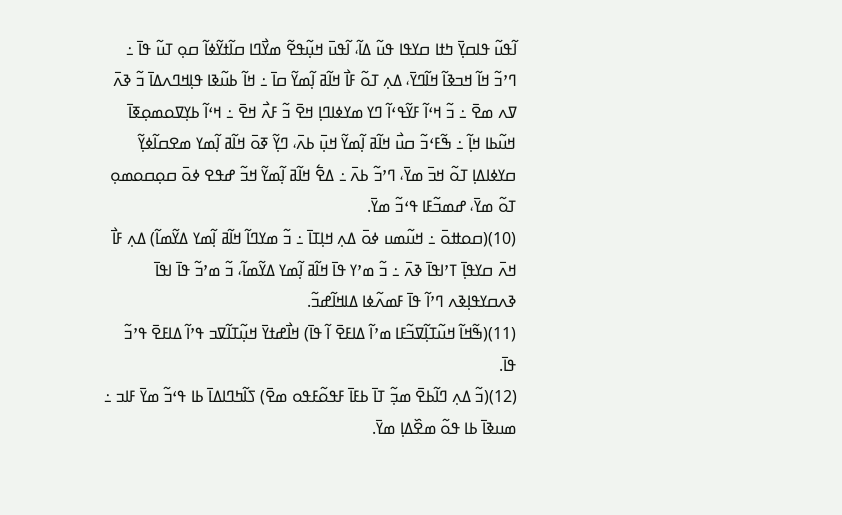ߊ߬ߟߎ߬ ߟߊߛߌ߲߫ ߤߙߊ ߛߌߟߊ ߟߎ߬ ߡߊ߬، ߊ߬ߟߎ߫ ߞߎ߲߬ߟߐ߬ ߘߌ߯ߣߊ ߛߊ߬ߙߌ߬ߦߊ߬ ߛߋ߲ ߠߎ߬ ߟߊ߫ ߸ ߣߴߏ߬ ߞߊ߬ ߞߏߢߊ߬ ߞߊ߬ߣߌ߫، ߡߍ߲ ߠߋ߬ ߓߊ߯ ߞߊ߬ߥ ߊ߲߬ߘߌ߬ ߛߊ߫ ߸ ߞߊ߬ ߕߎ߬ߢߊ ߟߊ߲ߞߣߍߡߊ߫ ߏ߬ ߢߍ߫ ߜߍ ߘߐ߫ ߸ ߏ߬ ߞߵߊ߬ ߓߌ߬ߟߵߊ߬ ߣߌ ߘߌߦߊߣߊ߲ ߞߐ߫ ߏ߬ ߓߍ߯ ߞߐ߫ ߸ ߞߵߊ߬ ߕߌ߲ߜߋߘߋ߲ߧߊ߫ ߞߎ߬ߕߊ ߞߊ߲߬ ߸ ߒ߬ߓߵߏ߬ ߛߎ߯ ߞߊ߬ߥ ߊ߲߬ߘߌ߬ ߞߎ߲߫ ߕߍ߫، ߣߌ߲߬ ߧߋ߫ ߞߊ߬ߥ ߊ߲߬ߘߌ ߘߐߛߊ߬ߦߌ߲߬ ߛߌߦߊߡߊ߲ ߠߋ߬ ߞߏ߫ ߘߌ߫، ߣߴߏ߬ ߕߍ߫ ߸ ߡߐ߱ ߞߊ߬ߥ ߊ߲߬ߘߌ߬ ߞߏ߬ ߝߟߐ ߦߋ߫ ߛߋ߲ߛߋߘߋ߲ ߠߋ߬ ߘߌ߫، ߝߘߏ߬ߓߊ ߟߵߏ߬ ߘߌ߫.
(10)(ߛߋߚߋ߫ ߸ ߞߎ߬ߘߎ ߦߋ߫ ߡߍ߲ ߞߊ߲ߠߊ߫ ߸ ߏ߬ ߘߌߣߊ߬ ߞߊ߬ߥ ߊ߲߬ߘߌ ߡߌ߬ߘߊ߬) ߡߍ߲ ߓߊ߯ ߞߍ߫ ߛߌߟߊ߲߫ ߠߴߊߟߊ߫ ߢߍ߫ ߸ ߏ߬ ߘߴߌ ߟߊ߫ ߞߊ߬ߥ ߊ߲߬ߘߌ ߡߌ߬ߘߊ߬، ߏ߬ ߘߴߏ߬ ߟߊ߫ ߊߟߊ߫ ߢߍߛߌߟߊ߲ߢߍ ߣߴߊ߬ ߟߊ߫ ߓߘߍ߬ߦߊ ߡߊߞߊ߬ߝߏ߬.
(11)(ߒ߬ߞߊ߬ ߞߎ߬ߠߊ߲߬ߜߏ߬ߓߊ ߘߴߊ߬ ߡߊߓߐ߫ ߊ߬ ߟߊ߫) ߞߊ߯ߝߙߌ߫ ߞߎ߲߬ߠߊ߬ߜߏ ߟߴߊ߬ ߡߊߓߐ߫ ߟߴߏ߬ ߟߊ߫.
(12)(ߏ߬ ߡߍ߲ ߣߊ߬ߕߐ߫ ߘߏ߲߬ ߠߊ߫ ߕߓߊ߫ ߓߟߋ߬ߓߟߋ ߘߐ߫) ߖߊ߬ߤߣߊߡߊ߫ ߕߊ ߟߵߏ߬ ߘߌ߫ ߓߊߏ ߸ ߘߎߢߊ߫ ߕߊ ߟߋ߬ ߘߐ߰ߡߊ߲ ߘߌ߫.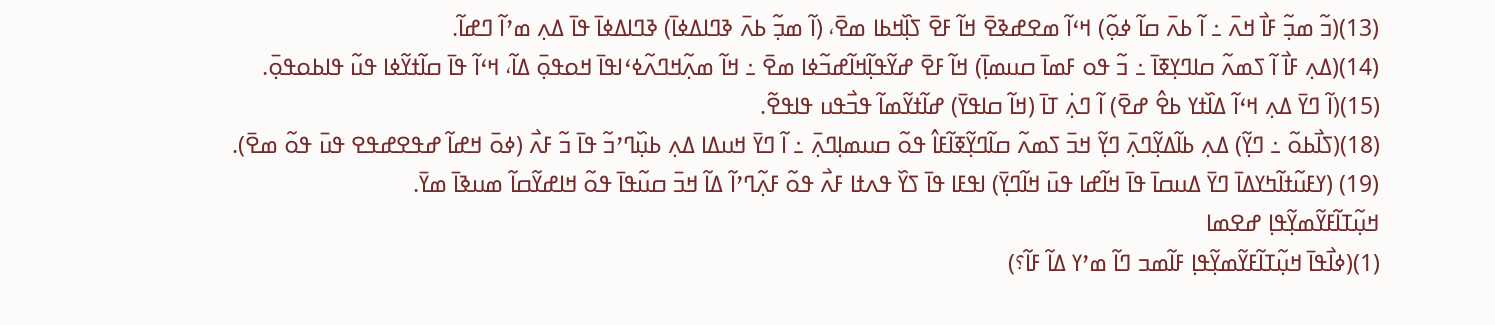(13)(ߏ߬ ߘߏ߲߬ ߓߊ߯ ߞߍ߫ ߸ ߊ߬ ߕߍ߫ ߛߊ߬ ߦߋ߲߬) ߞߵߊ߬ ߘߐߝߢߐ߫ ߞߊ߬ ߓߐ߫ ߖߊ߲߰ߞߕߊ ߘߐ߫، (ߊ߬ ߘߏ߲߬ ߕߍ߫ ߢߣߊߡߦߊ߫) ߢߣߊߡߦߊ߫ ߟߊ߫ ߡߍ߲ ߘߴߊ߬ ߣߝߊ߬.
(14)(ߡߍ߲ ߓߊ߯ ߊ߬ ߖߘߍ߬ ߛߊߣߌ߲ߧߊ߫ ߸ ߏ߬ ߟߋ ߓߘߊ߫ ߛߎߘߊ߲߫) ߞߊ߬ ߓߐ߫ ߝߌ߬ߟߊ߲߬ߞߊ߬ߝߏ߬ߦߊ ߘߐ߫ ߸ ߞߊ߬ ߘߍ߲߬ߞߣߍ߬ߦߵߊߟߊ߫ ߞߋߟߋ߲߫ ߡߊ߬، ߞߵߊ߬ ߟߊ߫ ߛߊ߬ߙߌ߬ߦߊ ߟߎ߬ ߟߊߕߋߟߋ߲߫.
(15)(ߊ߬ ߣߌ߫ ߡߍ߲ ߞߵߊ߬ ߡߊ߰ߙߌ ߕߐ߮ ߝߐ߫) ߊ߬ ߣߍ߲߭ ߠߊ߫ (ߞߊ߬ ߛߊߟߌ߫) ߝߊ߬ߙߌ߬ߘߊ߬ ߟߏ߯ߟߎ ߟߊߟߐ߬.
(18)(ߖߊ߯ߕߋ߬ ߸ ߣߌ߲߬) ߡߍ߲ ߕߊ߬ߡߌ߲߬ߣߍ߲߫ ߣߌ߲߬ ߞߏ߫ ߖߘߍ߬ ߛߊ߬ߣߌ߲߬ߧߊ߬ߓߊ߮ ߟߋ߬ ߛߎߘߊ߲ߣߍ߲߫ ߸ ߊ߬ ߣߌ߫ ߞߎߡߊ ߡߍ߲ ߕߎ߲߰ߣߴߏ߬ ߟߊ߫ ߏ߬ ߓߍ߯ (ߦߋ߫ ߞߝߊ߬ ߝߟߐߝߟߐ ߟߎ߫ ߟߋ߬ ߘߐ߫).
(19) (ߌߓߎ߬ߙߊ߬ߤߌߡߊ߫ ߣߌ߫ ߡߎߛߊ߫ ߟߊ߫ ߞߊ߬ߝߊ ߟߎ߫ ߞߊ߬ߣߌ߲߫) ߊߟߓߊ ߟߊ߫ ߖߌ߰ ߟߍߙߊ ߓߍ߯ ߟߋ߬ ߓߍ߲߬ߣߴߊ߬ ߡߊ߬ ߞߏ߫ ߛߎ߬ߟߊ߫ ߟߋ߬ ߞߊߝߌ߬ߛߊ߬ ߘߎߢߊ߫ ߘߌ߫.
ߞߎ߲߬ߠߊ߬ߓߌ߬ߘߌ߲߬ߟߊ߲ ߝߐߘߊ
(1)(ߦߊ߯ߟߊ߫ ߞߎ߲߬ߠߊ߬ߓߌ߬ߘߌ߲߬ߟߊ߲ ߓߊ߬ߘߏ ߣߊ߬ ߘߴߌ ߡߊ߬ ߓߊ߬؟)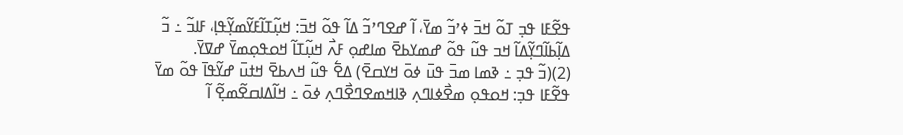ߟߐ߬ߓߊ ߟߏ߲ ߠߋ߬ ߞߏ߫ ߦߴߏ߬ ߘߌ߫، ߊ߬ ߝߐߣߴߏ߬ ߡߊ߬ ߟߋ߬ ߞߏ߫: ߞߎ߲߬ߠߊ߬ߓߌ߬ߘߌ߲߬ߟߊ߲، ߓߊߏ߬ ߸ ߏ߬ ߡߊ߲߬ߕߊ߬ߣߌ߲߬ߡߊ߬ ߞߏ ߟߎ߬ ߟߋ߬ ߝߘߌߕߐ߫ ߘߊߝߋ߲ ߓߍ߯ ߞߎ߲߬ߠߊ߬ ߞߋߟߋ߲ߘߌ߫ ߝߜߌ߫.
(2)(ߏ߬ ߟߏ߲ ߸ ߢߘߊ ߘߏ߫ ߟߎ߫ ߦߋ߫ ߞߌߛߐ߫) ߡߐ߱ ߟߎ߬ ߞߍߕߐ߫ ߞߙߎ߫ ߝߌ߬ߟߊ߫ ߟߋ߬ ߘߌ߫ ߟߐ߬ߓߊ ߟߏ߲: ߞߋߟߋ߲ ߘߐ߯ߦߊߣߍ߲ ߢߊߞߘߐߣߐ߯ߣߍ߲ ߦߋ߫ ߸ ߞߊ߬ߡߊߛߐ߬ߘߐ߲߬ ߊ߬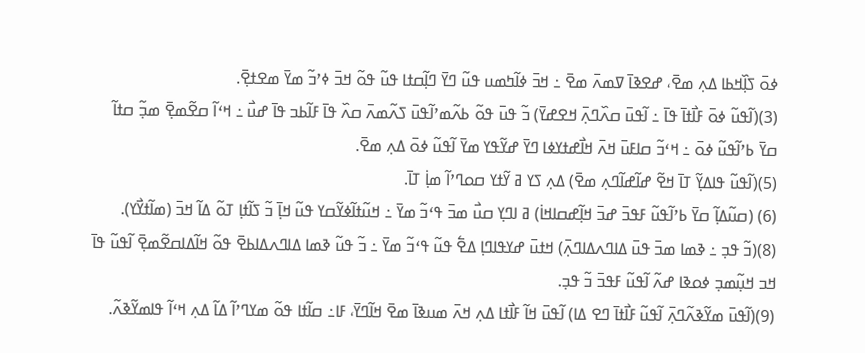ߦߋ߫ ߖߊ߲߰ߞߕߊ ߡߍ߲ ߘߐ߫، ߝߐߢߊ߫ ߜߘߍ߫ ߘߐ߫ ߸ ߞߏ߫ ߦߊ߬ߤߘߎ ߟߎ߬ ߣߌ߫ ߣߊ߲߬ߛߙߊ ߟߎ߬ ߟߋ߬ ߞߏ߫ ߦߴߏ߬ ߘߌ߫ ߘߐߙߐ߲߫.
(3)(ߊ߬ߟߎ߬ ߦߋ߫ ߓߊ߯ߙߊ߫ ߟߊ߫ ߸ ߊ߬ߟߎ߫ ߛߍ߰ߣߍ߲߫ ߞߐߝߌ߫) ߏ߬ ߟߎ߫ ߟߋ߬ ߕߍ߬ߘߴߊ߬ߟߎ߫ ߖߍ߬ߘߍ߫ ߛߍ߰ ߟߊ߫ ߓߊ߬ߕߏ ߟߊ߫ ߝߎ߯ ߸ ߞߵߊ߬ ߛߐ߬ߘߐ߲߫ ߘߏ߲߬ ߛߙߊ߬ ߛߌ߫ ߕߴߊ߬ߟߎ߬ ߦߋ߫ ߸ ߞߵߏ߬ ߛߊߓߎ߫ ߞߍ߫ ߞߊ߯ߝߙߌߦߊ ߣߌ߫ ߝߌ߬ߟߌ ߘߌ߫ ߊ߬ߟߎ߬ ߦߋ߫ ߡߍ߲ ߘߐ߫.
(5)(ߊ߬ߟߎ߬ ߟߊߡߌ߲߬ ߠߊ߫ ߞߐ߬ ߝߊ߬ߝߊ߬ߣߍ߲ ߘߐ߫) ߡߍ߲ ߖߌ ߥ ߌ߬ߙߌ ߛߋߣߴߊ߬ ߘߊ߲߭ ߠߊ߫.
(6) (ߛߎ߬ߡߊ߲߬ ߛߌ߫ ߕߴߊ߬ߟߎ߬ ߓߟߏ߫ ߝߏ߫ ߞߊ߲߬ߝߛߊߞߊ߭) ߥ ߊߣߌ߲ ߛߎ߯ ߘߏ߫ ߟߵߏ߬ ߘߌ߫ ߸ ߞߎ߬ߙߊ߬ߦߌ߬ߛߌ ߟߎ߬ ߞߊ߲߫ ߏ߬ ߖߊ߬ߙߊ߲ ߠߋ߬ ߡߊ߬ ߞߏ߫ (ߘߊ߬ߙߌ߯ߌ).
(8)(ߏ߬ ߟߏ߲ ߸ ߢߘߊ ߘߏ߫ ߟߎ߫ ߡߊߣߍߡߊߣߍ߲߫) ߞߙߎ߫ ߝߌߟߊߣߊ߲ ߡߐ߱ ߟߎ߬ ߟߵߏ߬ ߘߌ߫ ߸ ߏ߬ ߟߎ߬ ߢߘߊ ߡߊߣߍߡߊߕߐ߫ ߟߋ߬ ߞߊ߬ߡߊߛߐ߬ߘߐ߲߫ ߊ߬ߟߎ߬ ߟߊ߫ ߞߏ ߞߎ߲߬ߘߏ߲ ߦߋߢߊ ߝߍ߬ ߊ߬ߟߎ߬ ߓߟߏ߫ ߏ߬ ߟߏ߲.
(9)(ߊ߬ߟߎ߫ ߘߌ߬ߢߍ߬ߣߍ߲߫ ߊ߬ߟߎ߬ ߓߊ߯ߙߊ߫ ߣߐ ߡߊ) ߊ߬ߟߎ߫ ߞߊ߬ ߓߊ߯ߙߊ ߡߍ߲ ߞߍ߫ ߘߎߢߊ߫ ߘߐ߫ ߞߊ߬ߣߌ߫، ߓߊ߸ ߛߊ߬ߙߊ ߟߋ߬ ߘߌߣߴߊ߬ ߡߊ߬ ߡߍ߲ ߞߵߊ߬ ߟߊߘߌ߬ߢߍ߬.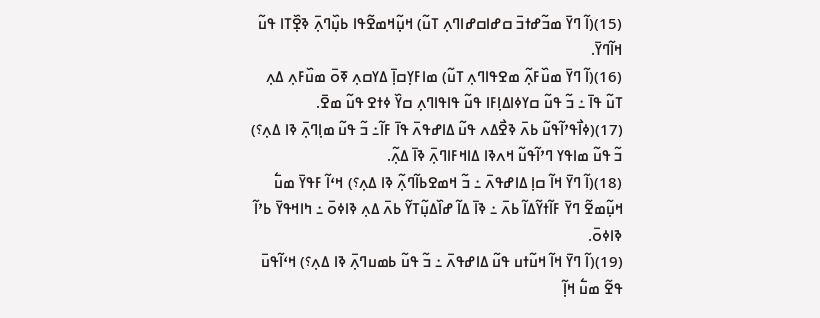(15)(ߊ߬ ߣߌ߫ ߘߏ߬ߝߙߏ߫ ߛߝߊߛߝߊߣߍ߲ ߠߎ߬) ߞߎ߲߬ߞߘߐ߬ߟߊ ߕߎ߲߰ߣߍ߲߫ ߢߐ߲߰ߠߊ ߟߎ߬ ߞߊ߬ߣߌ߫.
(16)(ߊ߬ ߣߌ߫ ߘߎ߰ߓߍ߲߬ ߘߐߟߊߣߍ߲ ߠߎ߬) ߘߊߓߌ߲ߛߊ߲߫ ߡߌߛߍ߲ ߧߋ߫ ߘߎ߰ߓߍ߲ ߡߍ߲ ߠߎ߬ ߟߊ߫ ߸ ߏ߬ ߟߎ߬ ߛߌߦߊߡߊ߲ߓߊ ߟߎ߬ ߟߊߟߊߣߍ߲ ߛߌ߰ ߦߙߐ ߟߎ߬ ߘߐ߫.
(17)(ߦߊ߯ߟߴߊ߬ߟߎ߬ ߕߍ߫ ߢߐ߯ߡߍ ߟߎ߬ ߡߊߝߟߍ߫ ߟߊ߫ ߓߊ߬߸ ߏ߬ ߟߎ߬ ߘߊ߲ߣߍ߲߫ ߢߊ ߡߍ߲؟) ߏ߬ ߟߎ߬ ߘߊߟߌ ߣߴߊ߬ߟߎ߬ ߞߍߢߊ ߡߊߞߓߊߣߍ߲߫ ߢߊ߫ ߡߍ߲߬.
(18)(ߊ߬ ߣߌ߫ ߞߊ߬ ߛߊ߲ ߡߊߝߟߍ߫ ߸ ߏ߬ ߞߘߐߕߊ߬ߣߍ߲߬ ߢߊ ߡߍ߲؟) ߞߵߊ߬ ߓߟߌ߫ ߘߎ߱ ߞߎ߲߬ߘߐ߬ ߣߌ߫ ߓߊ߬ߙߌ߬ߡߊ߬ ߕߍ߫ ߸ ߢߊ߫ ߡߊ߬ ߝߊ߰ߡߎ߲߬ߠߌ߬ ߕߍ߫ ߡߍ߲ ߢߊߦߋ߫ ߸ ߤߊߞߟߌ߫ ߕߴߊ߬ ߢߊߦߋ߫.
(19)(ߊ߬ ߣߌ߫ ߞߊ߬ ߞߎ߬ߙߎ ߟߎ߬ ߡߊߝߟߍ߫ ߸ ߏ߬ ߟߎ߬ ߕߘߎߣߍ߲߫ ߢߊ ߡߍ߲؟) ߞߵߊ߬ߟߎ߫ ߟߐ߬ ߘߎ߱ ߞߊ߲߬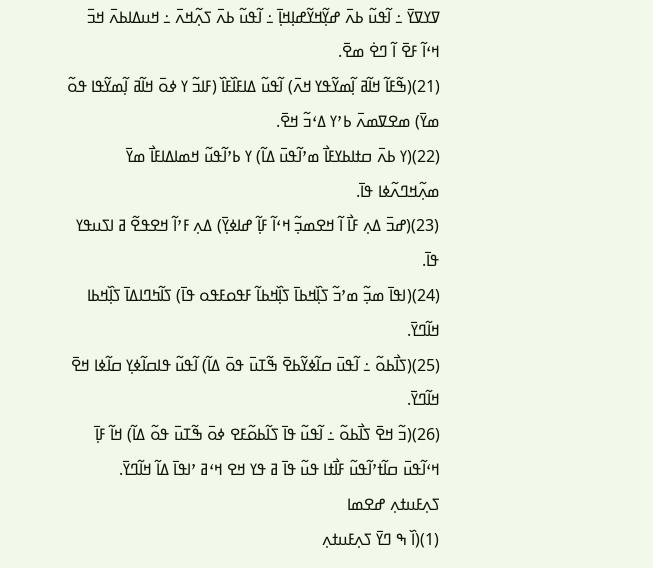ߜߌߜߌ߫ ߸ ߊ߬ߟߎ߬ ߕߍ߫ ߝߌ߲߬ߞߌ߬ߝߊ߲ߞߊ߲߫ ߸ ߊ߬ߟߎ߬ ߕߍ߫ ߖߍ߲߬ߞߍ߫ ߸ ߞߎߡߊߕߍ߫ ߞߏ߫ ߞߵߊ߬ ߓߐ߫ ߊ߬ ߣߐ߭ ߘߐ߫.
(21)(ߒ߬ߓߊ߬ ߞߊ߬ߥ ߊ߲߬ߘߌ߬ߟߌ ߞߍ߫) ߊ߬ߟߎ߬ ߡߊߓߊ߰ߓߊ߰ (ߓߊߏ߬ ߌ ߦߋ߫ ߞߊ߬ߥ ߊ߲߬ߘߌ߬ߟߊ ߟߋ߬ ߘߌ߫) ߘߐߜߘߍ߫ ߕߴߌ ߡߵߏ߬ ߞߐ߫.
(22)(ߌ ߕߍ߫ ߛߙߊߕߌߓߊ߯ ߘߴߊ߬ߟߎ߫ ߡߊ߬) ߌ ߕߴߊ߬ߟߎ߬ ߞߘߊߡߊߓߊ߯ ߘߌ߫ ߘߍ߲߬ߞߣߍ߬ߦߊ ߟߊ߫.
(23)(ߝߏ߫ ߡߍ߲ ߓߊ߯ ߊ߬ ߞߐߘߏ߲߬ ߞߵߊ߬ ߓߊ߲߬ ߝߊߦߌ߲߫) ߡߍ߲ ߓߴߊ߬ ߞߐߟߐ߬ ߥ ߊߖߎߟߌ ߟߊ߫.
(24)(ߊߟߊ߫ ߘߏ߲߬ ߘߴߏ߬ ߖߊ߲߰ߞߕߊ߫ ߖߊ߲߰ߞߕߊ߬ ߓߟߋߓߟߋ ߟߊ߫) ߖߊ߬ߤߣߊߡߊ߫ ߖߊ߲߰ߞߕߊ ߞߊ߬ߣߌ߫.
(25)(ߖߊ߯ߕߋ߬ ߸ ߊ߬ߟߎ߫ ߛߊ߬ߦߌ߬ߕߐ߫ ߒ߬ߠߎ߫ ߟߋ߫ ߡߊ߬) ߊ߬ߟߎ߬ ߟߊߛߊ߬ߦߌ߲ ߛߊ߬ߦߊ ߞߐ߫ ߞߊ߬ߣߌ߫.
(26)(ߏ߬ ߞߐ߫ ߖߊ߯ߕߋ߬ ߸ ߊ߬ߟߎ߬ ߟߊ߫ ߖߊ߬ߕߋ߬ߓߐ ߦߋ߫ ߒ߬ߠߎ߫ ߟߋ߬ ߡߊ߬) ߞߊ߬ ߓߊ߲߫ ߞߵߊ߬ߟߎ߫ ߛߊ߬ߙߴߊ߬ߟߎ߬ ߓߊ߯ߙߊ ߟߎ߬ ߟߊ߫ ߥ ߟߌ ߞߐ ߞߵߥ ߴߊߟߊ߫ ߡߊ߬ ߞߊ߬ߣߌ߫.
ߖߍ߲ߓߎߙߍ߲ ߝߐߘߊ
(1)(ߊ߰ ߒ ߣߌ߫ ߖߍ߲ߓߎߙߍ߲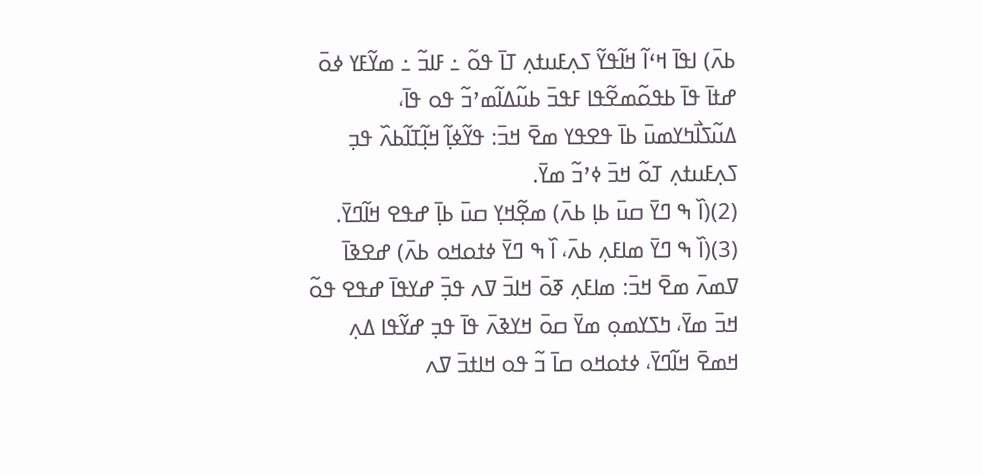ߕߍ߫) ߊߟߊ߫ ߞߵߊ߬ ߞߊ߬ߟߌ߬ ߖߍ߲ߓߎߙߍ߲ ߠߊ߫ ߟߋ߬ ߸ ߓߊߏ߬ ߸ ߘߌ߬ߓߌ ߦߋ߫ ߝߙߊ߫ ߟߊ߫ ߕߟߋ߬ߘߐ߬ߟߊ ߓߟߏ߫ ߕߎ߬ߡߊ߬ߘߴߏ߬ ߟߋ ߟߊ߫، ߡߎ߬ߖߊ߯ߤߌߘߎ߫ ߕߊ߫ ߟߐߟߌ ߘߐ߫ ߞߏ߫: ߟߌ߬ߦߊ߲߬ ߞߊ߲߬ߠߊ߬ߕߍ߰ ߟߏ߲ ߖߍ߲ߓߎߙߍ߲ ߠߋ߬ ߞߏ߫ ߦߴߏ߬ ߘߌ߫.
(2)(ߊ߰ ߒ ߣߌ߫ ߛߎ߫ ߕߊ߲ ߕߍ߫) ߘߐ߲߬ߞߌ߲ ߛߎ߫ ߕߊ߲߫ ߝߟߐ ߞߊ߬ߣߌ߫.
(3)(ߊ߰ ߒ ߣߌ߫ ߘߊߓߍ߲ ߕߍ߫، ߊ߰ ߒ ߣߌ߫ ߦߙߋߞߋ ߕߍ߫) ߝߐߢߊ߫ ߜߘߍ߫ ߘߐ߫ ߞߏ߫: ߘߊߓߍ߲ ߧߋ߫ ߞߊߏ߫ ߜߍ ߟߏ߲߫ ߝߌߟߊ߫ ߝߟߐ ߟߋ߬ ߞߏ߫ ߘߌ߫، ߤߖߌߘߋ߲ ߘߌ߫ ߛߋ߫ ߞߌߢߍ߫ ߟߊ߫ ߟߏ߲ ߝߌ߬ߟߊ ߡߍ߲ ߞߘߐ߫ ߞߊ߬ߣߌ߫، ߦߙߋߞߋ ߛߊ߫ ߏ߬ ߟߋ ߞߊߙߏ߫ ߜߍ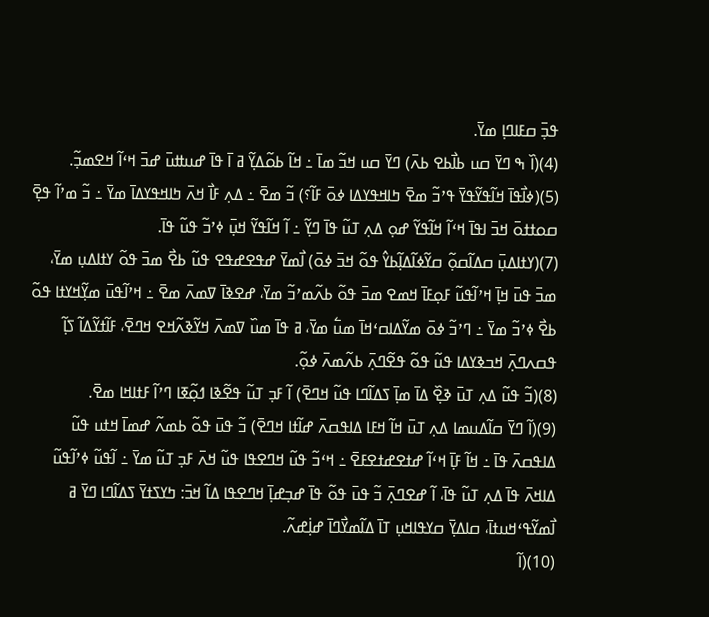ߟߏ߲߫ ߛߓߊߣߊ߲ ߘߌ߫.
(4)(ߊ߰ ߒ ߣߌ߫ ߛߎ ߕߊ߯ߕߐ ߕߍ߫) ߣߌ߫ ߛߎ ߞߏ߬ ߘߊ߫ ߸ ߞߊ߬ ߕߋ߬ߡߌ߲߬ ߥ ߊ߫ ߟߊ߫ ߝߎߚߎ߫ ߝߏ߫ ߞߵߊ߬ ߞߐߘߏ߲߬.
(5)(ߦߊ߯ߟߊ߫ ߞߊ߬ߟߌ߬ߟߌ߫ ߟߴߏ߬ ߘߐ߫ ߤߊߞߟߌߡߊ ߦߋ߫ ߓߊ߬؟) ߏ߬ ߘߐ߫ ߸ ߡߍ߲ ߓߊ߯ ߞߍ߫ ߤߊߞߟߌߡߊ߫ ߘߌ߫ ߸ ߏ߬ ߘߴߊ߬ ߟߐ߲߫ ߛߋߙߙߋ߫ ߞߏ߫ ߊߟߊ߫ ߞߵߊ߬ ߞߊ߬ߟߌ߬ ߝߋ߲ ߡߍ߲ ߠߎ߬ ߟߊ߫ ߣߌ߲߬ ߸ ߊ߬ ߞߊ߬ߟߌ߬ ߞߎ߲߫ ߦߴߏ߬ ߟߎ߬ ߟߊ߫.
(7)(ߌߙߊߡߎ߲߫ ߛߡߊ߬ߛߋ߲߬ ߛߌ߬ߦߊ߬ߡߊ߲߬ߕߌ߮ ߟߋ߬ ߞߏ߫ ߦߋ߫) ߊ߯ߘߌ߫ ߝߟߐߝߟߐ ߟߎ߬ ߕߐ߯ ߘߏ߫ ߟߋ߬ ߌߙߊߡߎ߲ ߘߌ߫، ߘߏ߫ ߟߎ߫ ߞߊ߲߫ ߞߴߊ߬ߟߎ߬ ߓߋ߲ߓߊ߫ ߞߘߐ ߘߏ߫ ߟߋ߬ ߕߍ߬ߘߴߏ߬ ߘߌ߫، ߝߐߢߊ߫ ߜߘߍ߫ ߘߐ߫ ߸ ߞߴߊ߬ߟߎ߫ ߘߌ߲߬ߞߌߙߊ ߟߋ߬ ߕߐ߯ ߦߴߏ߬ ߘߌ߫ ߸ ߣߴߏ߬ ߦߋ߫ ߘߌ߬ߡߊߛߵߞߊ߫ ߘߎ߱ ߘߌ߫، ߥ ߟߊ߫ ߘߎ߰ ߜߘߍ߫ ߞߌ߬ߢߍ߬ߞߐ ߞߣߐ߫، ߓߊ߬ߙߌ߬ߡߊ߬ ߖߊ߲߬ ߟߛߍߣߍ߲߫ ߞߏߢߌߡߊ ߟߎ߬ ߟߋ߬ ߟߐ߬ߣߍ߲߫ ߕߍ߬ߘߍ߫ ߦߋ߲߬.
(8)(ߏ߬ ߟߎ߬ ߡߍ߲ ߠߎ߫ ߢߐ߲߰ ߡߊ߫ ߘߊ߲߫ ߖߡߊ߬ߣߊ ߟߎ߬ ߞߣߐ߫) ߊ߬ ߓߏ߲ ߠߎ߬ ߟߐ߬ߢߊ ߗߋ߲߬ߧߊ ߣߴߊ߬ ߓߙߊߞߊ ߘߐ߫.
(9)(ߊ߬ ߣߌ߫ ߛߊ߬ߡߎߘߊ ߡߍ߲ ߠߎ߫ ߞߊ߬ ߞߓߊ ߡߊߟߛߍ߫ ߝߊ߬ߙߊ ߞߣߐ߫) ߏ߬ ߟߎ߫ ߟߋ߬ ߕߘߍ߬ ߝߘߊ߫ ߞߙߎ ߟߎ߬ ߡߊߟߛߍ߫ ߟߊ߫ ߸ ߞߊ߬ ߓߊ߲߫ ߞߵߊ߬ ߝߙߐߝߙߐߓߐ߫ ߸ ߞߵߏ߬ ߟߎ߬ ߞߣߐߟߊ ߟߎ߬ ߞߍ߫ ߓߏ߲ ߠߎ߬ ߘߌ߫ ߸ ߊ߬ߟߎ߬ ߦߴߊ߬ߟߎ߬ ߡߊߞߍ߫ ߟߊ߫ ߡߍ߲ ߠߎ߬ ߟߊ߫، ߊ߬ ߝߐߣߍ߲߫ ߏ߬ ߟߎ߫ ߟߋ߬ ߟߊ߫ ߝߏ߲ߝߊ߲߫ ߞߣߐߟߊ ߡߊ߬ ߞߏ߫: ߤߌߖߙߌ߫ ߖߡߊ߬ߣߊ ߣߌ߫ ߥ ߊ߯ߘߌ߬ߟߵߞߎߙߊ߫، ߛߊߡߌ߲߫ ߛߌߟߊߞߎ߲ ߠߊ߫ ߡߊ߬ߘߌ߯ߣߊ߫ ߝߊ߲߭ߝߍ߬.
(10)(ߊ߬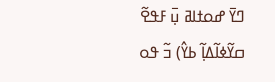ߣߌ߫ ߝߋߙߊߥ ߎ߲߫ ߓߟߐ߬ ߛߌ߬ߦߊ߬ߡߊ߲߬ ߕߌ߮) ߏ߬ ߟߋ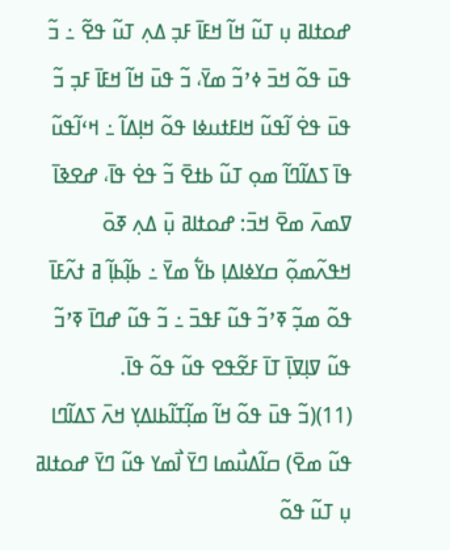ߝߋߙߊߥ ߎ߲ ߠߎ߬ ߞߊ߬ ߞߓߊ߫ ߓߏ߲ ߡߍ߲ ߠߎ߬ ߟߐ߬ ߸ ߏ߬ ߟߎ߫ ߟߋ߬ ߞߏ߫ ߦߴߏ߬ ߘߌ߫، ߏ߬ ߟߎ߫ ߞߊ߬ ߞߓߊ߫ ߓߏ߲ ߏ߬ ߟߎ߫ ߟߐ߭ ߊ߬ߟߎ߬ ߞߊߓߙߎߦߊ ߟߋ߬ ߞߊ߲ߡߊ߬ ߸ ߞߵߊ߬ߟߎ߬ ߟߊ߫ ߖߡߊ߬ߣߊ߬ ߘߋ߲ ߠߎ߬ ߕߙߐ߫ ߏ߬ ߟߐ߭ ߟߊ߫، ߝߐߢߊ߫ ߜߘߍ߫ ߘߐ߫ ߞߏ߫: ߝߋߙߊߥ ߎ߲߫ ߡߍ߲ ߧߋ߫ ߞߟߍ߬ߘߋ߲߬ ߛߌߦߊߡߊ߲ ߕߌ߱ ߘߌ߫ ߸ ߕߊ߲߬ߕߊ߲߬ ߥ ߙߍ߬ߓߊ߫ ߟߋ߬ ߘߏ߲߬ ߧߴߏ߬ ߟߎ߬ ߓߟߏ߫ ߸ ߏ߬ ߟߎ߬ ߝߣߊ߫ ߧߴߏ߬ ߟߎ߬ ߜߊ߲ߜߊ߲߫ ߠߊ߫ ߓߐ߬ߟߐ ߟߎ߬ ߟߋ߬ ߟߊ߫.
(11)(ߏ߬ ߟߎ߫ ߟߋ߬ ߞߊ߬ ߘߊ߲߬ߠߊ߬ߕߊߡߌ߲ ߞߍ߫ ߖߡߊ߬ߣߊ ߟߎ߬ ߘߐ߫) ߛߊ߬ߡߎ߯ߘߊ ߣߌ߫ ߊ߯ߘߌ ߟߎ߬ ߣߌ߫ ߝߋߙߊߥ ߎ߲ ߠߎ߬ ߟߋ߬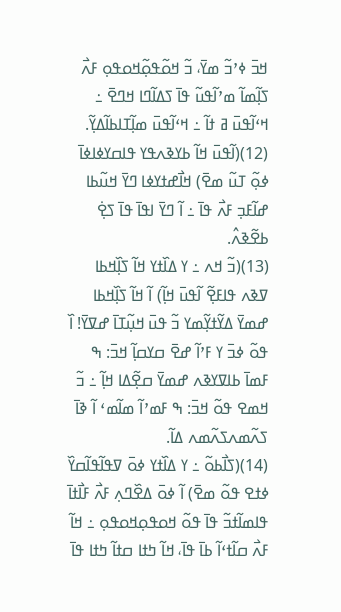ߞߏ߫ ߦߴߏ߬ ߘߌ߫، ߏ߬ ߞߋ߬ߟߋ߲߬ߞߋߟߋ߲ ߓߍ߯ ߖߊ߲߬ߘߊ߬ ߘߴߊ߬ߟߎ߬ ߟߊ߫ ߖߡߊ߬ߣߊ ߞߣߐ߫ ߸ ߞߵߊ߬ߟߎ߫ ߥ ߙߊ߬ ߸ ߞߵߊ߬ߟߎ߫ ߘߊ߲߬ߠߊߕߊ߬ߡߌ߲߬.
(12)(ߊ߬ߟߎ߫ ߞߊ߬ ߕߌߢߍߟߌ ߟߊߛߌߦߊߦߊ߫ ߦߋ߲߬ ߠߎ߬ ߘߐ߫) ߞߊ߯ߝߙߌߦߊ ߣߌ߫ ߞߎ߬ߕߊ ߝߊ߬ߓߏ߲ ߓߍ߯ ߟߊ߫ ߸ ߊ߬ ߣߌ߫ ߊߟߊ߫ ߟߊ߫ ߖߐ߲߭ ߕߐ߬ߢߍ߮.
(13)(ߏ߬ ߞߍ ߸ ߌ ߡߊ߰ߙߌ ߞߊ߬ ߖߊ߲߰ߞߕߊ ߜߢߍ ߟߊߓߐ߲߬ ߊ߬ߟߎ߫ ߞߊ߲߬) ߊ߬ ߞߊ߬ ߖߊ߲߰ߞߕߊ ߝߘߌ߫ ߡߌ߬ߙߌ߲߬ߘߌ ߏ߬ ߟߎ߫ ߞߎ߲߬ߠߊ߫ ߝߜߌ߫! ߊ߰ ߟߋ߬ ߦߏ߫ ߌ ߓߴߊ߬ ߝߐ߫ ߛߌߛߊ߲߬ ߞߏ߫: ߒ ߓߘߊ߫ ߕߊߜߌߢߍ ߝߘߌ߫ ߛߐ߲߬ߡߊ ߞߊ߲߬ ߸ ߏ߬ ߞߘߐ ߟߋ߬ ߞߏ߫: ߒ ߓߘߴߊ߬ ߘߊ߬ߘߵ ߊ߬ ߢߊ߫ ߖߍ߬ߘߍߖߍ߬ߘߍ ߡߊ߬.
(14)(ߖߊ߯ߕߋ߬ ߸ ߌ ߡߊ߰ߙߌ ߦߋ߫ ߜߟߊ߬ߟߊ߬ߛߌ߰ ߦߙߐ ߟߋ߬ ߘߐ߫) ߊ߬ ߦߋ߫ ߡߐ߰ߣߍ߲ ߓߍ߯ ߓߊ߯ߙߊ߫ ߟߊߘߊ߬ߙߏ߬ ߟߊ߫ ߟߋ߬ ߞߋߟߋ߲ߞߋߟߋ߲ ߸ ߞߊ߬ ߓߍ߯ ߛߊ߬ߙߵߊ߬ ߕߊ߫ ߟߊ߫، ߞߊ߬ ߤߙߊ ߛߙߊ߬ ߤߙߊ ߟߊ߫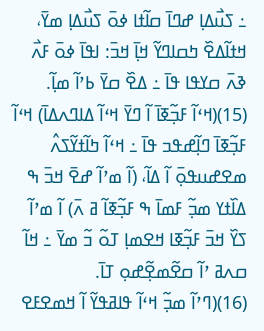߸ ߖߎ߯ߡߊ߲ ߝߣߊ߫ ߛߊ߬ߙߊ ߦߋ߫ ߖߎ߯ߡߊ߲ ߘߌ߫، ߞߙߊ߬ߡߐ߰ ߤߛߊߣߌ߬ ߞߊ߲߫ ߞߏ߫: ߊߟߊ߫ ߦߋ߫ ߓߍ߯ ߢߍ߫ ߛߌߟߊ ߟߊ߫ ߸ ߡߐ߰ ߛߌ߫ ߕߴߊ߬ ߘߊ߲߬.
(15)(ߞߵߊ߬ ߓߏ߲߬ߧߊ߫ ߊ߬ ߣߌ߫ ߞߵߊ߬ ߡߊߣߍߡߊ߫) ߞߵߊ߬ ߓߏ߲߬ߧߊ߫ ߣߊ߲߬ߝߟߏ ߟߊ߫ ߸ ߞߵߊ߬ ߤߊ߬ߙߌ߬ߖߍ߮ ߘߐߝߎߟߋ߲߫ ߊ߬ ߡߊ߬، (ߊ߬ ߘߴߊ߬ ߝߐ߫ ߞߏ߫ ߒ ߡߊ߰ߙߌ ߘߏ߲߬ ߓߘߊ߫ ߒ ߓߏ߲߬ߧߊ߬ ߥ ߍ߫) ߊ߬ ߘߴߊ߬ ߖߌ߰ ߞߏ߫ ߓߏ߲߬ߧߊ ߞߐߘߊ߲ ߠߋ߬ ߏ߬ ߘߌ߫ ߸ ߞߊ߬ ߛߍߥ ߴߊ߬ ߛߐ߬ߘߐ߲߬ߝߋ߲ ߠߊ߫.
(16)(ߣߴߊ߬ ߘߏ߲߬ ߞߵߊ߬ ߟߊߥߟߌ߬ ߊ߬ ߞߘߐߓߐ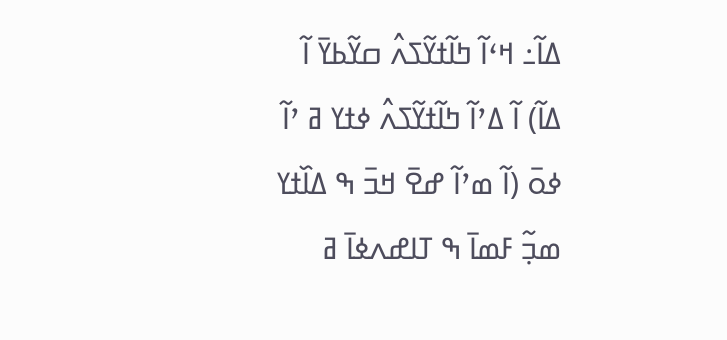ߡߊ߬߸ ߞߵߊ߬ ߤߊ߬ߙߌ߬ߖߍ߮ ߛߌ߬ߕߌ߫ ߊ߬ ߡߊ߬) ߊ߬ ߡߴߊ߬ ߤߊ߬ߙߌ߬ߖߍ߮ ߦߙߌ ߥ ߴߊ߬ ߦߋ߫ (ߊ߬ ߘߴߊ߬ ߝߐ߫ ߞߏ߫ ߒ ߡߊ߰ߙߌ ߘߏ߲߬ ߓߘߊ߫ ߒ ߠߊߝߍߦߊ߫ ߥ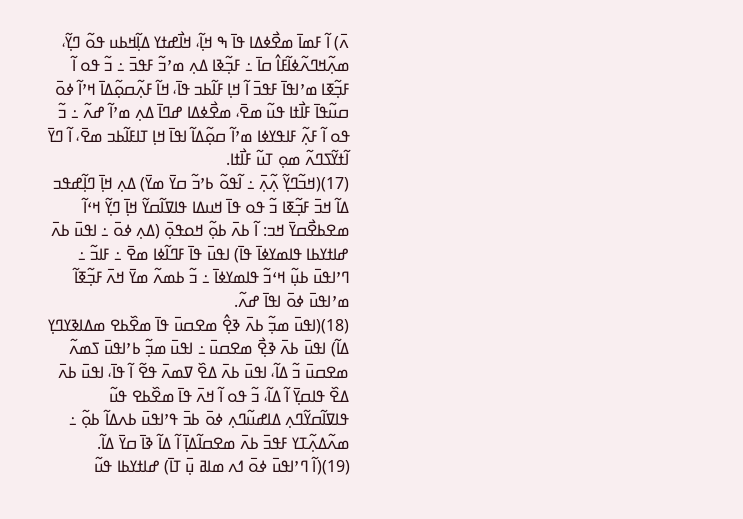ߍ߫) ߊ߬ ߓߘߊ߫ ߘߐ߯ߦߡߊ ߟߊ߫ ߒ ߞߊ߲߬، ߞߊ߯ߝߙߌ ߡߊ߲߬ߞߕߎ ߟߋ߬ ߣߌ߲߬، ߘߍ߲߬ߞߣߍ߬ߦߊ߬ߓߊ߮ ߛߊ߫ ߸ ߓߏ߲߬ߢߊ ߡߍ߲ ߘߴߏ߬ ߓߟߏ߫ ߸ ߏ߬ ߟߋ ߊ߬ ߓߏ߲߬ߧߊ ߘߴߊߟߊ߫ ߓߟߏ߫ ߊ߬ ߞߊ߲ ߓߊ߬ߕߏ ߟߊ߫، ߞߊ߬ ߓߍ߲߬ߛߋ߲߬ߡߊ߫ ߞߴߊ߬ ߦߋ߫ ߛߎ߬ߟߊ߫ ߓߊ߯ߙߊ ߟߎ߬ ߘߐ߫، ߘߐ߯ߦߡߊ ߝߣߊ߫ ߡߍ߲ ߘߴߊ߬ ߝߍ߬ ߸ ߏ߬ ߟߋ ߊ߬ ߓߍ߲߬ ߓߊߟߌߦߊ ߘߴߊ߬ ߛߋ߲߬ߡߊ߬ ߊߟߊ߫ ߞߊ߲ ߠߊߓߊ߬ߕߏ ߘߐ߫، ߊ߬ ߣߌ߫ ߊ߬ߙߌ߬ߖߣߍ߬ ߘߋ߲ ߠߎ߬ ߓߊ߯ߙߊ.
(17)(ߞߏ߬ߣߌ߲߬ ߍ߲߬ߍ߲߫ ߸ ߊ߬ߟߋ߬ ߕߴߏ߬ ߛߌ߫ ߘߌ߫) ߡߍ߲ ߞߊ߲߫ ߣߊ߲߬ߝߟߏ ߡߊ߬ ߞߏ߫ ߓߏ߲߬ߧߊ ߏ߬ ߟߋ ߟߊ߫ ߞߎߡߊ ߟߊߜߊ߬ߛߌ߬ ߞߊ߲߫ ߣߌ߲߬ ߞߵߊ߬ ߘߐߕߐ߯ߛߌ߫ ߞߏ: ߊ߬ ߕߍ߫ ߕߋ߲߬ ߞߋߟߋ߲߫ (ߡߍ߲ ߦߋ߫ ߸ ߊߟߎ߫ ߕߍ߫ ߝߊߙߌߕߊ ߟߊߘߌߦߊ߫ ߟߊ߫) ߊߟߎ߫ ߟߊ߫ ߓߣߊ߬ߦߊ ߘߐ߫ ߸ ߓߊߏ߬ ߸ ߣߴߊߟߎ߫ ߕߎ߲߬ ߞߵߏ߬ ߟߊߘߌߦߊ߫ ߸ ߏ߬ ߕߘߍ߬ ߘߌ߫ ߞߍ߫ ߓߏ߲߬ߧߊ߬ ߘߴߊߟߎ߫ ߦߋ߫ ߊߟߊ߫ ߝߍ߬.
(18)(ߊߟߎ߫ ߘߏ߲߬ ߕߍ߫ ߢߐ߲߮ ߘߐߛߎ߫ ߟߊ߫ ߘߐ߰ߕߐ ߘߡߊߢߌߣߌ߲ ߡߊ߬) ߊߟߎ߫ ߕߍ߫ ߢߐ߲߯ ߘߐߛߎ߫ ߸ ߊߟߎ߫ ߘߏ߲߬ ߕߴߊߟߎ߫ ߖߘߍ߬ ߘߐߛߎ߫ ߏ߬ ߡߊ߬، ߊߟߎ߫ ߕߍ߫ ߡߐ߰ ߜߘߍ߫ ߟߐ߬ ߊ߬ ߟߊ߫، ߊߟߎ߫ ߕߍ߫ ߡߐ߰ ߟߊߛߌ߲߫ ߊ߬ ߡߊ߬، ߏ߬ ߟߋ ߊ߬ ߞߍ߫ ߟߊ߫ ߘߐ߰ߕߐ ߟߎ߬ ߟߊߜߊ߬ߛߌ߬ߣߍ߲ ߡߊߝߎ߬ߣߍ߲ ߦߋ߫ ߕߏ߫ ߟߴߊߟߎ߫ ߕߍߡߊ߬ ߕߋ߲߬ ߸ ߘߍ߬ߡߍ߲߬ߠߌ ߓߟߏ߫ ߕߍ߫ ߘߐߛߊ߬ߡߊ߲߫ ߊ߬ ߡߊ߬ ߢߊ߫ ߛߌ߫ ߡߊ߬.
(19)(ߊ߬ ߣߴߊߟߎ߫ ߦߋ߫ ߗߍ ߘߊߥ ߎ߲߫ ߠߊ߫) ߝߊߙߌߕߊ ߟߎ߬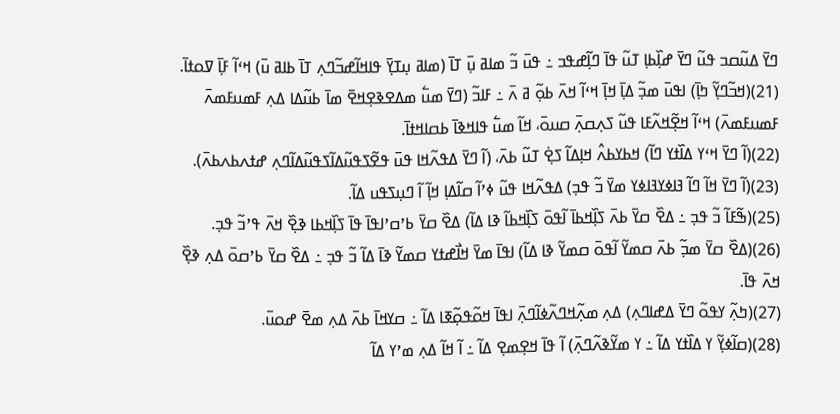ߣߌ߫ ߡߎ߬ߛߏ ߟߎ߬ ߣߌ߫ ߝߊ߲߰ߕߊ߲ ߠߎ߬ ߟߊ߫ ߣߊ߲߬ߝߟߏ ߸ ߟߎ߫ ߏ߬ ߘߊߥ ߎ߲߫ ߠߊ߫ (ߘߊߥ ߎ߲ߠߌ߲߫ ߟߊߞߊ߬ߝߏ߬ߣߍ߲ ߠߊ߫ ߕߊߥ ߎ߫) ߞߵߊ߬ ߓߊ߲߫ ߜߋߙߊ߫.
(21)(ߞߏ߬ߣߌ߲߬ ߤߊ߲߫) ߊߟߎ߫ ߘߏ߲߬ ߡߊ߲߫ ߞߊ߲߫ ߞߵߊ߬ ߞߍ߫ ߕߋ߲߬ ߥ ߍ߫ ߸ ߓߊߏ߬ (ߣߌ߫ ߘߎ߱ ߘߡߐߢߐ߲ߞߐ߫ ߘߊ߫ ߕߎ߬ߡߊ ߡߍ߲ ߓߘߎߓߘߍ߫ ߓߘߎߓߘߍ߫) ߞߵߊ߬ ߞߐ߲߬ߞߍ߬ߓߊ ߟߎ߬ ߖߍ߲ߛߍ߲߫ ߛߎߋ߫، ߞߊ߬ ߘߎ߱ ߟߊߞߢߊ߫ ߕߛߊߞߙߊ߫.
(22)(ߊ߬ ߣߌ߫ ߞߵߌ ߡߊ߰ߙߌ ߣߊ߬) ߞߕߌߕߍ߮ ߞߊ߲ߡߊ߬ ߖߐ߲߭ ߠߎ߬ ߕߍ߫، (ߊ߬ ߣߌ߫ ߡߟߍ߬ߞߊ ߟߎ߫ ߟߐ߬ߖߟߎ߬ߡߊ߬ߖߟߎ߬ߡߊ߬ߣߍ߲ ߝߙߍߕߍߕߍ߫).
(23)(ߊ߬ ߣߌ߫ ߞߊ߬ ߣߊ߬ ߔߊߦߌߔߊߦߌ ߘߌ߫ ߏ߬ ߟߏ߲) ߡߟߍ߬ߞߊ ߟߎ߬ ߦߴߊ߬ ߛߊ߬ߡߊ߲ ߞߊ߲߬ ߊ߬ ߣߎ߲ߖߟߎ ߡߊ߬.
(25)(ߒ߬ߓߊ߬ ߏ߬ ߟߏ߲ ߸ ߡߐ߰ ߛߌ߫ ߕߍ߫ ߖߊ߲߰ߞߕߊ߫ ߊ߬ߟߋ߫ ߖߊ߲߰ߞߕߊ߬ ߢߊ ߡߊ߬) ߡߐ߰ ߛߌ߫ ߕߴߛߴߊߟߊ߫ ߟߊ߫ ߖߊ߲߰ߞߕߊ ߢߐ߲߰ ߞߍ߫ ߟߴߏ߬ ߟߏ߲.
(26)(ߡߐ߰ ߛߌ߫ ߘߏ߲߬ ߕߍ߫ ߛߘߌ߬ ߊ߬ߟߋ߫ ߛߘߌ߬ ߢߊ ߡߊ߬) ߊߟߊ߫ ߘߌ߫ ߞߊ߯ߝߙߌ ߛߘߌ߬ ߢߊ߫ ߡߊ߬ ߏ߬ ߟߏ߲ ߸ ߡߐ߰ ߛߌ߫ ߕߴߛߋ߫ ߡߍ߲ ߢߐ߲߰ ߞߍ߫ ߟߊ߫.
(27)(ߤߍ߲߬ ߌߟߋ߬ ߣߌ߫ ߡߝߊߣߍ߲) ߡߍ߲ ߘߍ߲߬ߞߣߍ߬ߦߊ߬ߣߍ߲߫ ߊߟߊ߫ ߞߋ߬ߟߋ߲߬ߧߊ ߡߊ߬ ߸ ߛߌߞߊ߫ ߕߍ߫ ߡߍ߲ ߘߐ߫ ߝߋߎ߫.
(28)(ߛߊ߬ߦߌ߲߬ ߌ ߡߊ߰ߙߌ ߡߊ߬ ߸ ߌ ߘߌ߬ߢߍ߬ߣߍ߲߫) ߊ߬ ߟߊ߫ ߞߐ߲ߘߐ߲ ߡߊ߬ ߸ ߊ߬ ߞߊ߬ ߡߍ߲ ߘߴߌ ߡߊ߬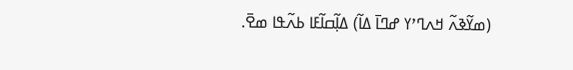(ߘߌ߬ߢߍ߬ ߞߍߣߴߌ ߝߣߊ߫ ߡߊ߬) ߡߊ߲߬ߛߊ߬ߓߊ ߕߍ߬ߟߊ ߘߐ߫.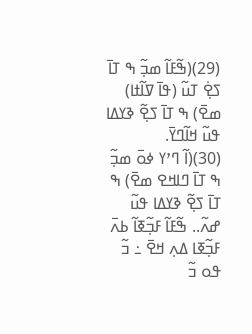(29)(ߒ߬ߓߊ߬ ߘߏ߲߬ ߒ ߠߊ߫ ߖߐ߲߭ ߠߎ߬ (ߟߊ߫ ߜߊ߬ߙߊ) ߘߐ߫) ߒ ߠߊ߫ ߖߐ߲߬ ߢߌߡߊ ߟߎ߬ ߞߊ߬ߣߌ߫.
(30)(ߊ߬ ߣߴߌ ߦߋ߫ ߘߏ߲߬ ߒ ߠߊ߫ ߣߊߞߐ ߘߐ߫) ߒ ߠߊ߫ ߖߐ߲߬ ߢߌߡߊ ߟߎ߬ ߝߍ߬.. ߒ߬ߓߊ߬ ߓߏ߲߬ߧߊ߬ ߕߍ߫ ߓߏ߲߬ߧߊ ߡߍ߲ ߞߐ߫ ߸ ߏ߬ ߟߋ ߏ߬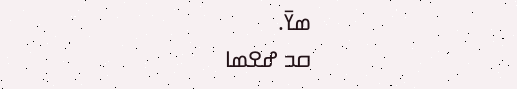ߘߌ߫.
ߛߏ ߝߐߘߊ